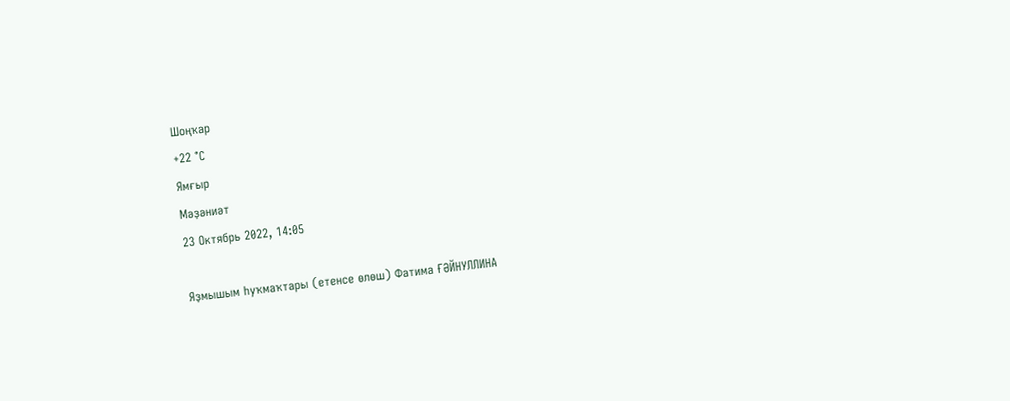Шоңҡар
+22 °С
Ямғыр
Мәҙәниәт
23 Октябрь 2022, 14:05

Яҙмышым һуҡмаҡтары (етенсе өлөш) Фатима ҒӘЙНУЛЛИНА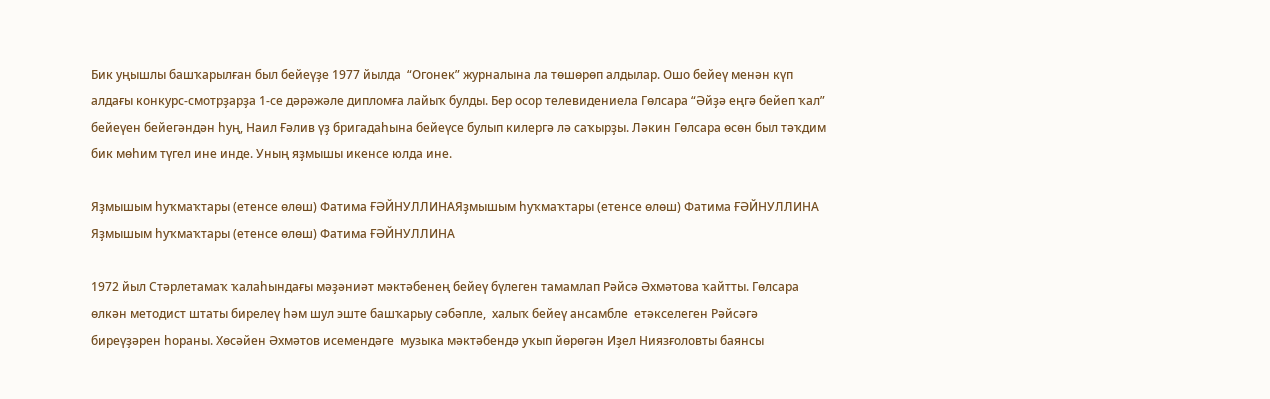Бик уңышлы башҡарылған был бейеүҙе 1977 йылда  “Огонек” журналына ла төшөрөп алдылар. Ошо бейеү менән күп алдағы конкурс-смотрҙарҙа 1-се дәрәжәле дипломға лайыҡ булды. Бер осор телевидениела Гөлсара “Әйҙә еңгә бейеп ҡал” бейеүен бейегәндән һуң, Наил Ғәлив үҙ бригадаһына бейеүсе булып килергә лә саҡырҙы. Ләкин Гөлсара өсөн был тәҡдим бик мөһим түгел ине инде. Уның яҙмышы икенсе юлда ине.

Яҙмышым һуҡмаҡтары (етенсе өлөш) Фатима ҒӘЙНУЛЛИНАЯҙмышым һуҡмаҡтары (етенсе өлөш) Фатима ҒӘЙНУЛЛИНА
Яҙмышым һуҡмаҡтары (етенсе өлөш) Фатима ҒӘЙНУЛЛИНА

1972 йыл Стәрлетамаҡ ҡалаһындағы мәҙәниәт мәктәбенең бейеү бүлеген тамамлап Рәйсә Әхмәтова ҡайтты. Гөлсара өлкән методист штаты бирелеү һәм шул эште башҡарыу сәбәпле,  халыҡ бейеү ансамбле  етәкселеген Рәйсәгә биреүҙәрен һораны. Хөсәйен Әхмәтов исемендәге  музыка мәктәбендә уҡып йөрөгән Иҙел Ниязғоловты баянсы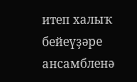итеп халыҡ бейеүҙәре ансамбленә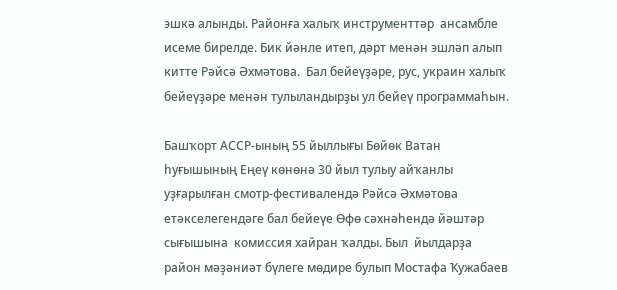эшкә алынды. Районға халыҡ инструменттәр  ансамбле исеме бирелде. Бик йәнле итеп, дәрт менән эшләп алып китте Рәйсә Әхмәтова.  Бал бейеүҙәре, рус, украин халыҡ  бейеүҙәре менән тулыландырҙы ул бейеү программаһын.

Башҡорт АССР-ының 55 йыллығы Бөйөк Ватан һуғышының Еңеү көнөнә 30 йыл тулыу айҡанлы уҙғарылған смотр-фестивалендә Рәйсә Әхмәтова етәкселегендәге бал бейеүе Өфө сәхнәһендә йәштәр сығышына  комиссия хайран ҡалды. Был  йылдарҙа  район мәҙәниәт бүлеге мөдире булып Мостафа Ҡужабаев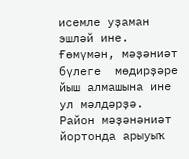исемле уҙаман эшләй ине. Ғөмүмән, мәҙәниәт бүлеге  мөдирҙәре йыш алмашына ине ул мәлдәрҙә.  Район мәҙәнәниәт йортонда арыуыҡ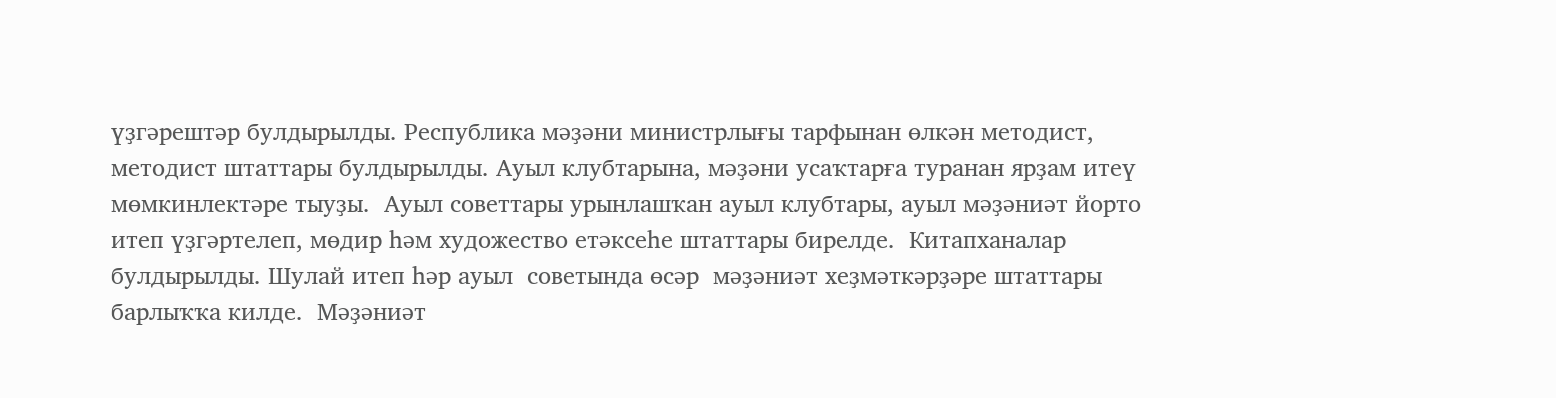үҙгәрештәр булдырылды. Республика мәҙәни министрлығы тарфынан өлкән методист, методист штаттары булдырылды. Ауыл клубтарына, мәҙәни усаҡтарға туранан ярҙам итеү мөмкинлектәре тыуҙы.  Ауыл советтары урынлашҡан ауыл клубтары, ауыл мәҙәниәт йорто итеп үҙгәртелеп, мөдир һәм художество етәксеһе штаттары бирелде.  Китапханалар булдырылды. Шулай итеп һәр ауыл  советында өсәр  мәҙәниәт хеҙмәткәрҙәре штаттары барлыҡҡа килде.  Мәҙәниәт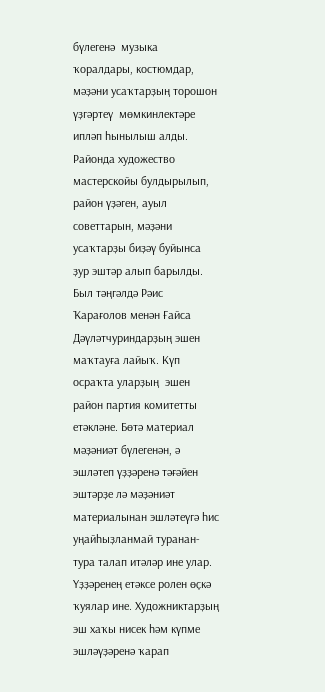бүлегенә  музыка ҡоралдары, костюмдар, мәҙәни усаҡтарҙың торошон үҙгәртеү  мөмкинлектәре ипләп һынылыш алды. Районда художество  мастерскойы булдырылып, район үҙәген, ауыл советтарын, мәҙәни усаҡтарҙы биҙәү буйынса ҙур эштәр алып барылды. Был тәңгәлдә Рәис Ҡарағолов менән Ғайса Дәүләтчуриндарҙың эшен маҡтауға лайыҡ. Күп осраҡта уларҙың  эшен район партия комитетты етәкләне. Бөтә материал мәҙәниәт бүлегенән, ә эшләтеп үҙҙәренә тәғәйен эштәрҙе лә мәҙәниәт материалынан эшләтеүгә һис уңайһыҙланмай туранан-тура талап итәләр ине улар. Үҙҙәренең етәксе ролен өҫкә ҡуялар ине. Художниктарҙың эш хаҡы нисек һәм күпме эшләүҙәренә ҡарап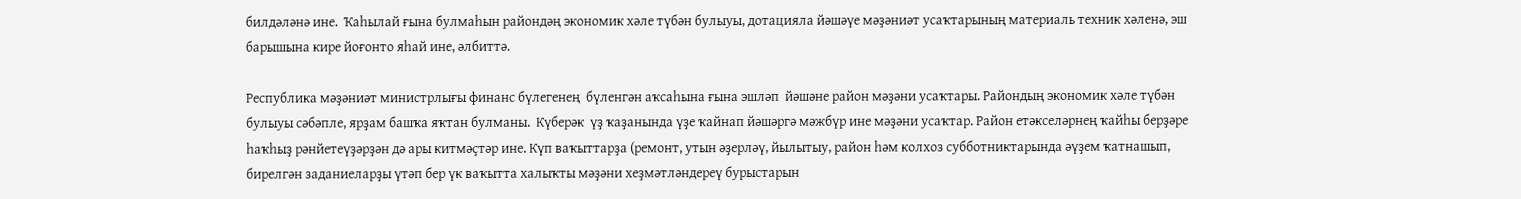билдәләнә ине.  Ҡаһылай ғына булмаһын райондәң экономик хәле түбән булыуы, дотацияла йәшәүе мәҙәниәт усаҡтарының материаль техник хәленә, эш барышына кире йоғонто яһай ине, әлбиттә.

Республика мәҙәниәт министрлығы финанс бүлегенең  бүленгән аҡсаһына ғына эшләп  йәшәне район мәҙәни усаҡтары. Райондың экономик хәле түбән булыуы сәбәпле, ярҙам башҡа яҡтан булманы.  Күберәк  үҙ ҡаҙанында үҙе ҡайнап йәшәргә мәжбүр ине мәҙәни усаҡтар. Район етәкселәрнең ҡайһы берҙәре һаҡһыҙ рәнйетеүҙәрҙән дә ары китмәҫтәр ине. Күп ваҡыттарҙа (ремонт, утын әҙерләү, йылытыу, район һәм колхоз субботниктарында әүҙем ҡатнашып, бирелгән заданиеларҙы үтәп бер үк ваҡытта халыҡты мәҙәни хеҙмәтләндереү бурыстарын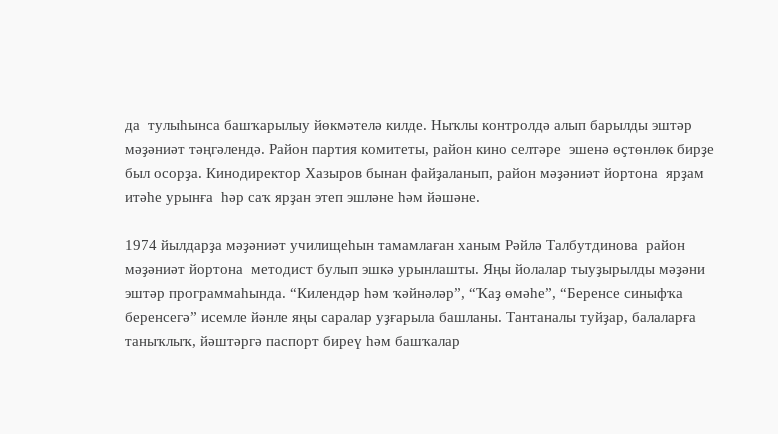да  тулыһынса башҡарылыу йөкмәтелә килде. Ныҡлы контролдә алып барылды эштәр мәҙәниәт тәңгәлендә. Район партия комитеты, район кино селтәре  эшенә өҫтөнлөк бирҙе был осорҙа. Кинодиректор Хазыров бынан файҙаланып, район мәҙәниәт йортона  ярҙам итәһе урынға  һәр саҡ ярҙан этеп эшләне һәм йәшәне.

1974 йылдарҙа мәҙәниәт училищеһын тамамлаған ханым Рәйлә Талбутдинова  район мәҙәниәт йортона  методист булып эшкә урынлашты. Яңы йолалар тыуҙырылды мәҙәни эштәр программаһында. “Килендәр һәм ҡәйнәләр”, “Ҡаҙ өмәһе”, “Беренсе синыфҡа беренсегә” исемле йәнле яңы саралар уҙғарыла башланы. Тантаналы туйҙар, балаларға таныҡлыҡ, йәштәргә паспорт биреү һәм башҡалар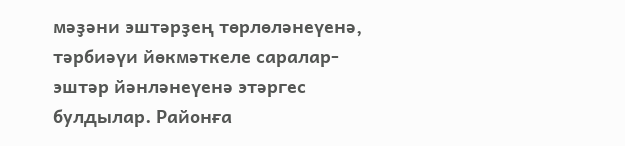мәҙәни эштәрҙең төрлөләнеүенә, тәрбиәүи йөкмәткеле саралар-эштәр йәнләнеүенә этәргес булдылар. Районға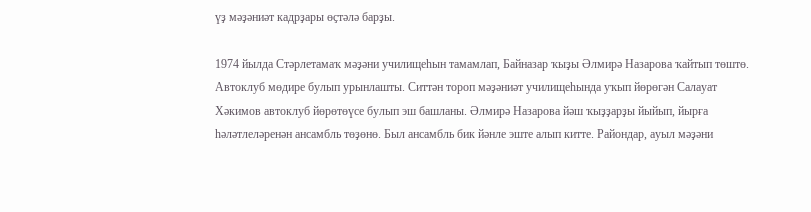үҙ мәҙәниәт кадрҙары өҫтәлә барҙы.

1974 йылда Стәрлетамаҡ мәҙәни училищеһын тамамлап, Байназар ҡыҙы Әлмирә Назарова ҡайтып төштө. Автоклуб мөдире булып урынлашты. Ситтән тороп мәҙәниәт училищеһында уҡып йөрөгән Салауат Хәкимов автоклуб йөрөтөүсе булып эш башланы. Әлмирә Назарова йәш ҡыҙҙарҙы йыйып, йырға һәләтлеләренән ансамбль төҙөнө. Был ансамбль бик йәнле эште алып китте. Райондар, ауыл мәҙәни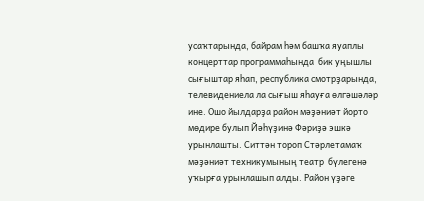усаҡтарында, байрам һәм башҡа яуаплы концерттар программаһында  бик уңышлы сығыштар яһап, республика смотрҙарында, телевидениела ла сығыш яһауға өлгәшәләр ине. Ошо йылдарҙа район мәҙәниәт йорто мөдире булып Йәһүҙинә Фәриҙә эшкә урынлашты. Ситтән тороп Стәрлетамаҡ мәҙәниәт техникумының театр  бүлегенә уҡырға урынлашып алды. Район үҙәге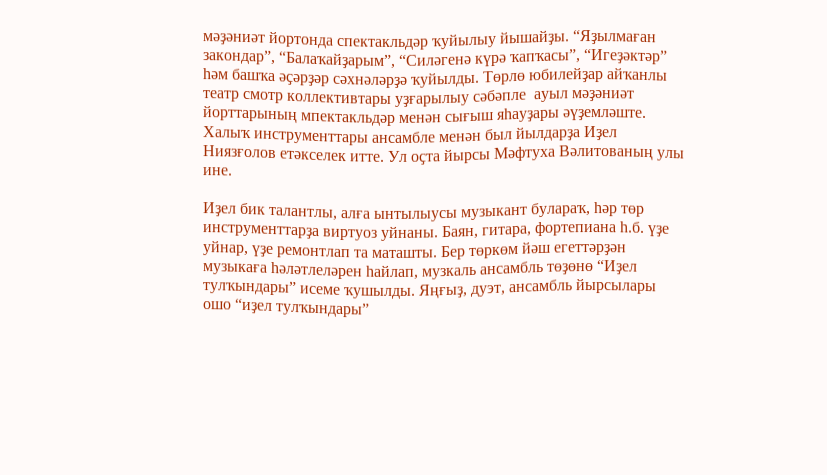мәҙәниәт йортонда спектакльдәр ҡуйылыу йышайҙы. “Яҙылмаған закондар”, “Балаҡайҙарым”, “Силәгенә күрә ҡапҡасы”, “Игеҙәктәр”  һәм башҡа әҫәрҙәр сәхнәләрҙә ҡуйылды. Төрлө юбилейҙар айҡанлы театр смотр коллективтары уҙғарылыу сәбәпле  ауыл мәҙәниәт йорттарының мпектакльдәр менән сығыш яһауҙары әүҙемләште. Халыҡ инструменттары ансамбле менән был йылдарҙа Иҙел Ниязғолов етәкселек итте. Ул оҫта йырсы Мәфтуха Вәлитованың улы ине.

Иҙел бик талантлы, алға ынтылыусы музыкант булараҡ, һәр төр инструменттарҙа виртуоз уйнаны. Баян, гитара, фортепиана һ.б. үҙе уйнар, үҙе ремонтлап та маташты. Бер төркөм йәш егеттәрҙән музыкаға һәләтлеләрен һайлап, музкаль ансамбль төҙөнө “Иҙел тулҡындары” исеме ҡушылды. Яңғыҙ, дуэт, ансамбль йырсылары ошо “иҙел тулҡындары”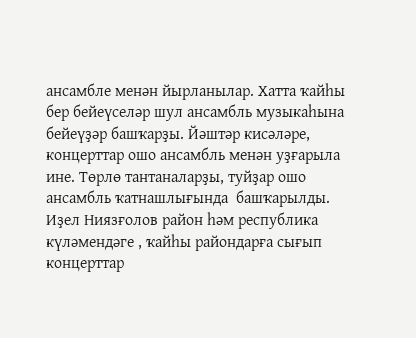ансамбле менән йырланылар. Хатта ҡайһы бер бейеүселәр шул ансамбль музыкаһына бейеүҙәр башҡарҙы. Йәштәр кисәләре, концерттар ошо ансамбль менән уҙғарыла ине. Төрлө тантаналарҙы, туйҙар ошо ансамбль ҡатнашлығында  башҡарылды. Иҙел Ниязғолов район һәм республика  күләмендәге , ҡайһы райондарға сығып концерттар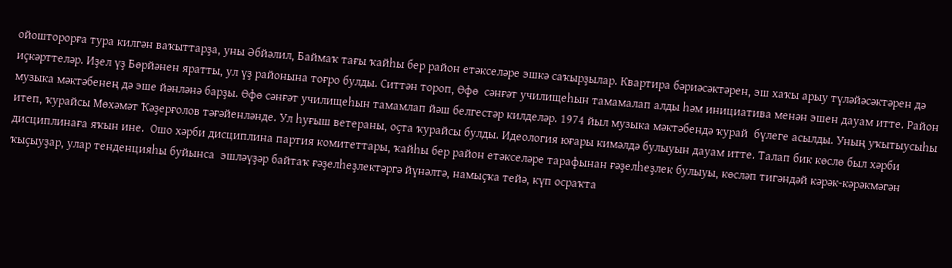ойошторорға тура килгән ваҡыттарҙа, уны Әбйәлил, Баймаҡ тағы ҡайһы бер район етәкселәре эшкә саҡырҙылар. Квартира бәриәсәктәрен, эш хаҡы арыу түләйәсәктәрен дә иҫкәрттеләр. Иҙел үҙ Бөрйәнен яратты, ул үҙ районына тоғро булды. Ситтән тороп, Өфө  сәнғәт училищеһын тамамалап алды һәм инициатива менән эшен дауам итте. Район музыка мәктәбенең дә эше йәнләнә барҙы. Өфө сәнғәт училищеһын тамамлап йәш белгестәр килделәр. 1974 йыл музыка мәктәбендә ҡурай  бүлеге асылды. Уның уҡытыусыһы итеп, ҡурайсы Мөхәмәт Ҡәҙерғолов тәғәйенләнде. Ул һуғыш ветераны, оҫта ҡурайсы булды. Идеология юғары кимәлдә булыуын дауам итте. Талап бик көслө был хәрби дисциплинаға яҡын ине.  Ошо хәрби дисциплина партия комитеттары, ҡайһы бер район етәкселәре тарафынан ғәҙелһеҙлек булыуы, көсләп тигәндәй кәрәк-кәрәкмәгән ҡыҫыуҙар, улар тенденцияһы буйынса  эшләүҙәр байтаҡ ғәҙелһеҙлектәргә йүнәлтә, намыҫҡа тейә, күп осраҡта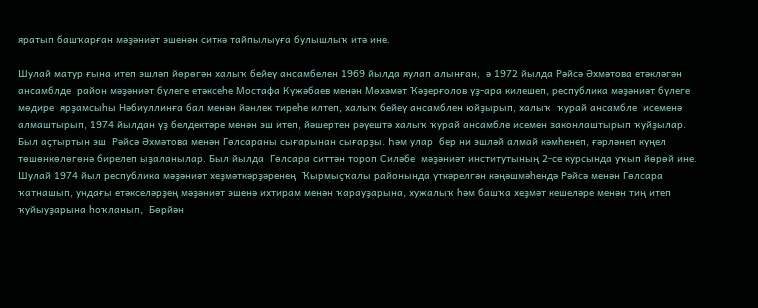яратып башҡарған мәҙәниәт эшенән ситкә тайпылыуға булышлыҡ итә ине.

Шулай матур ғына итеп эшләп йөрөгән халыҡ бейеү ансамбелен 1969 йылда яулап алынған,  ә 1972 йылда Рәйсә Әхмәтова етәкләгән ансамблде  район мәҙәниәт бүлеге етәксеһе Мостафа Күжәбаев менән Мөхәмәт Ҡәҙерғолов үҙ-ара килешеп, республика мәҙәниәт бүлеге мөдире  ярҙамсыһы Нәбиуллинға бал менән йәнлек тиреһе илтеп, халыҡ бейеү ансамблен юйҙырып, халыҡ  ҡурай ансамбле  исеменә алмаштырып, 1974 йылдан үҙ белдектәре менән эш итеп, йәшертен рәүештә халыҡ ҡурай ансамбле исемен законлаштырып ҡуйҙылар. Был аҫтыртын эш  Рәйсә Әхмәтова менән Гөлсараны сығарынан сығарҙы. Һәм улар  бер ни эшләй алмай кәмһенеп, ғәрләнеп күңел төшөнкөлөгөнә бирелеп ыҙаланылар. Был йылда  Гөлсара ситтән тороп Силәбе  мәҙәниәт институтының 2-се курсында уҡып йөрөй ине. Шулай 1974 йыл республика мәҙәниәт хеҙмәткәрҙәренең  Ҡырмыҫҡалы районында үткәрелгән кәңәшмәһендә Рәйсә менән Гөлсара ҡатнашып, ундағы етәкселәрҙең мәҙәниәт эшенә ихтирам менән ҡарауҙарына, хужалыҡ һәм башҡа хеҙмәт кешеләре менән тиң итеп ҡуйыуҙарына һоҡланып,  Бөрйән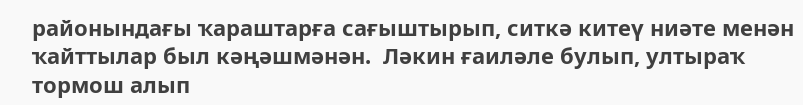районындағы ҡараштарға сағыштырып, ситкә китеү ниәте менән ҡайттылар был кәңәшмәнән.  Ләкин ғаиләле булып, ултыраҡ тормош алып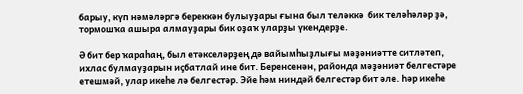барыу, күп нәмәләргә береккән булыуҙары ғына был теләккә  бик теләһәләр ҙә, тормошҡа ашыра алмауҙары бик оҙаҡ уларҙы үкендерҙе.

Ә бит бер ҡараһаң, был етәкселәрҙең дә вайымһыҙлығы мәҙәниәтте ситләтеп, ихлас булмауҙарын иҫбатлай ине бит. Беренсенән, районда мәҙәниәт белгестәре етешмәй, улар икеһе лә белгестәр. Эйе һәм ниндәй белгестәр бит әле. Һәр икеһе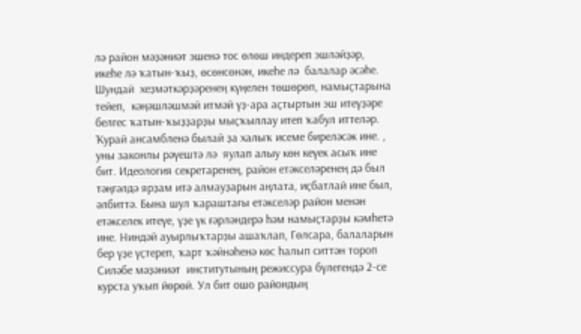лә район мәҙәниәт эшенә тос өлөш индереп эшләйҙәр,  икеһе лә ҡатын-ҡыҙ, өсөнсөнән, икеһе лә  балалар әсәһе. Шундай  хеҙмәткәрҙәренең күңелен төшөрөп, намыҫтарына тейеп,  кәңәшләшмәй итмәй үҙ-ара аҫтыртын эш итеүҙәре белгес ҡатын-ҡыҙҙарҙы мыҫҡыллау итеп ҡабул иттеләр. Ҡурай ансамбленә былай ҙа халыҡ исеме биреләсәк ине. , уны законлы рәүештә лә  яулап алыу көн кеүек асыҡ ине бит. Идеология секретаренең, район етәкселәренең дә был тәңгәлдә ярҙам итә алмауҙарын аңлата, иҫбатлай ине был, әлбиттә. Бына шул ҡараштағы етәкселәр район менән етәкселек итеүе, үҙе үк ғәрләндерә һәм намыҫтарҙы кәмһетә ине. Ниндәй ауырлыҡтарҙы ашаҡлап, Гөлсара, балаларын бер үҙе үҫтереп, ҡарт ҡәйнәһенә көс һалып ситтән тороп Силәбе мәҙәниәт  институтының режиссура бүлегендә 2-се курста уҡып йөрөй. Ул бит ошо райондың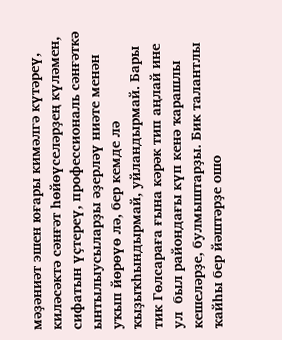мәҙәниәт эшен юғары кимәлгә күтәреү, киләсәктә сәнғәт һөйөүселәрҙең күләмен, сифатын үҫтереү, профессиональ сәнғәткә ынтылыусыларҙы әҙерләү ниәте менән уҡып йөрөүө лә, бер кемде лә ҡыҙыҡһындырмай, уйландырмай. Бары тик Гөлсараға ғына кәрәк тип аңлай ине ул  был райондағы күп кенә ҡарашлы кешеләрҙе, булмыштарҙы. Бик талантлы ҡайһы бер йәштәрҙе ошо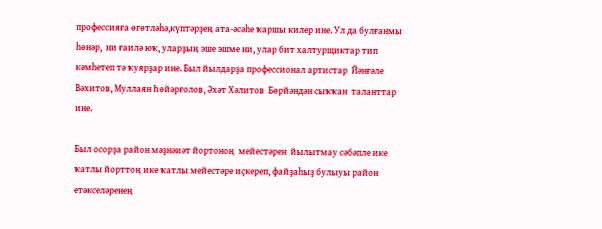профессияға өгөтләһә,күптәрҙең ата-әсәһе ҡаршы килер ине. Ул да булғанмы һөнәр,  ни ғаилә юҡ, уларҙың эше эшме ни, улар бит халтурщиктар тип кәмһетеп тә ҡуярҙар ине. Был йылдарҙа профессионал артистар  Йәнғәле Вәхитов, Муллаян Һөйәрғолов, Әхәт Хәлитов  Бөрйәндән сыҡҡан  таланттар ине.

Был осорҙа район мәҙнәиәт йортоноң  мейестәрен  йылытмау сәбәпле ике ҡатлы йорттоң ике ҡатлы мейестәре иҫкереп, файҙаһыҙ булыуы район етәкселәренең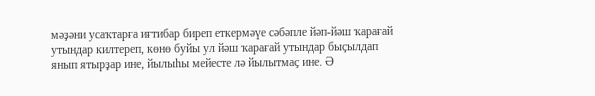мәҙәни усаҡтарға иғтибар биреп еткермәүе сәбәпле йәп-йәш ҡарағай утындар килтереп, көнө буйы ул йәш ҡарағай утындар быҫылдап янып ятырҙар ине, йылыһы мейесте лә йылытмаҫ ине. Ә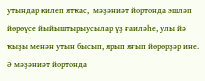утындар килеп ятҡас,  мәҙәниәт йортонда эшләп йөрөүсе йыйыштырыусылар үҙ ғаиләһе, улы йә ҡыҙы менән утын бысып, ярып яғып йөрөрҙәр ине. Ә мәҙәниәт йортонда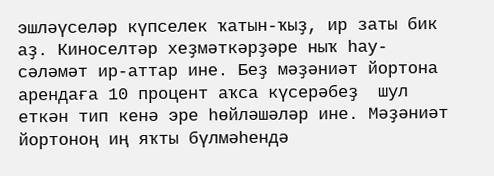эшләүселәр күпселек ҡатын-ҡыҙ, ир заты бик аҙ. Киноселтәр хеҙмәткәрҙәре ныҡ һау-сәләмәт ир-аттар ине. Беҙ мәҙәниәт йортона арендаға 10 процент аҡса күсерәбеҙ  шул еткән тип кенә эре һөйләшәләр ине. Мәҙәниәт йортоноң иң яҡты бүлмәһендә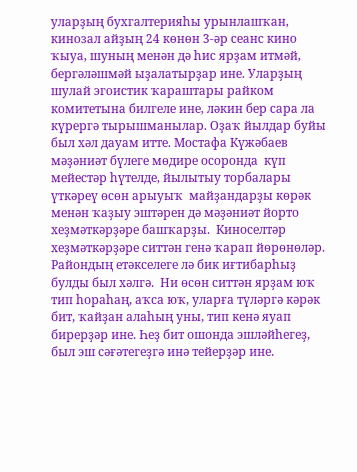уларҙың бухгалтерияһы урынлашҡан, кинозал айҙың 24 көнөн 3-әр сеанс кино ҡыуа, шуның менән дә һис ярҙам итмәй, бергәләшмәй ыҙалатырҙар ине. Уларҙың шулай эгоистик ҡараштары райком комитетына билгеле ине, ләкин бер сара ла күрергә тырышманылар. Оҙаҡ йылдар буйы был хәл дауам итте. Мостафа Күжәбаев мәҙәниәт бүлеге мөдире осоронда  күп мейестәр һүтелде, йылытыу торбалары үткәреү өсөн арыуыҡ  майҙандарҙы көрәк менән ҡаҙыу эштәрен дә мәҙәниәт йорто хеҙмәткәрҙәре башҡарҙы.  Киноселтәр хеҙмәткәрҙәре ситтән генә ҡарап йөрөнөләр.  Райондың етәкселеге лә бик иғтибарһыҙ булды был хәлгә.  Ни өсөн ситтән ярҙам юҡ тип һораһаң, аҡса юҡ, уларға түләргә кәрәк бит, ҡайҙан алаһың уны, тип кенә яуап бирерҙәр ине. Һеҙ бит ошонда эшләйһегеҙ, был эш сәғәтегеҙгә инә тейерҙәр ине.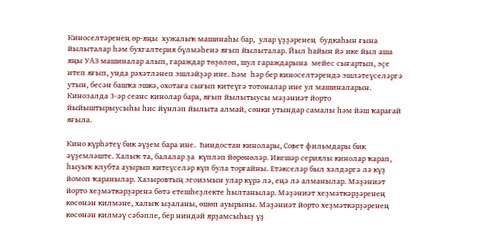Киноселтәренең өр-яңы  хужалыҡ машинаһы бар,  улар үҙҙәренең  будкаһын ғына йылыталар һәм бухгалтерия бүлмәһенә яғып йылыталар. Йыл һайын йә ике йыл аша яңы УАЗ машиналар алып, гараждар төҙөлөп, шул гараждарына  мейес сығартып, эҫе итеп яғып, унда рәхәтләнеп эшләйҙәр ине. Һәм  һәр бер киноселтәрендә эшләтеүселәргә  утын, бесән башҡа эшкә, охотаға сығып китеүгә тотоналар ине ул машиналарын. Кинозалда 3-әр сеанс кинолар бара, яғып йылытыусы мәҙәниәт йорто йыйыштырыусыһы һис йүнләп йылыта алмай, сөнки утындар самалы һәм йәш ҡарағай яғыла.

Кино күрһәтеү бик әүҙем бара ине.  Һиндостан кинолары, Совет фильмдары бик әүҙемләште. Халыҡ та, балалар ҙа  күпләп йөрөнөләр. Икешәр сериялы кинолар ҡарап, һыуыҡ клубта ауырып китеүселәр күп була торғайны. Етәкселәр был хәлдәргә лә күҙ йомоп ҡаранылар. Хазыровтың эгоизмын улар күрә лә, еңә лә алманылар. Мәҙәниәт йорто хеҙмәткәрҙәренә бөтә етешһеҙлекте һылтанылар. Мәҙәниәт хеҙмәткәрҙәренең көсөнән килмәне, халыҡ ыҙаланы, өшөп ауырыны. Мәҙәниәт йорто хеҙмәткәрҙәренең көсөнән килмәү сәбәпле, бер ниндәй ярҙамсыһыҙ үҙ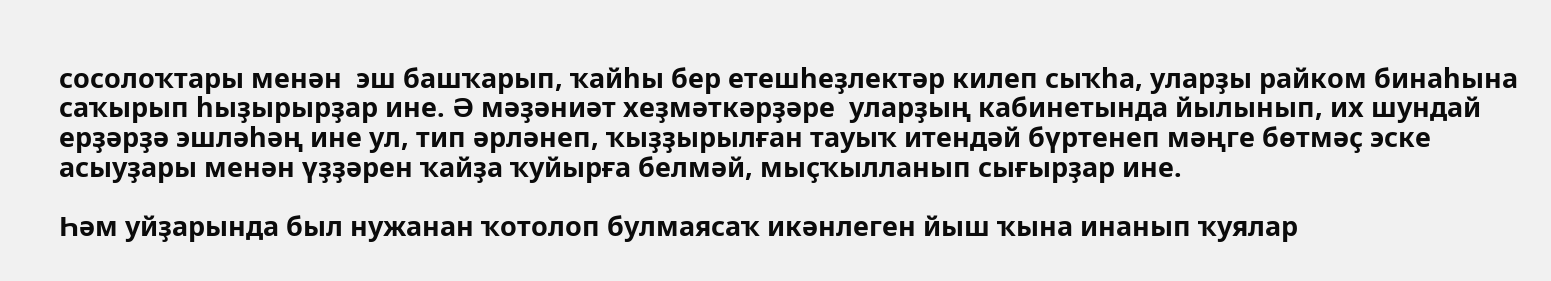сосолоҡтары менән  эш башҡарып, ҡайһы бер етешһеҙлектәр килеп сыҡһа, уларҙы райком бинаһына саҡырып һыҙырырҙар ине. Ә мәҙәниәт хеҙмәткәрҙәре  уларҙың кабинетында йылынып, их шундай ерҙәрҙә эшләһәң ине ул, тип әрләнеп, ҡыҙҙырылған тауыҡ итендәй бүртенеп мәңге бөтмәҫ эске асыуҙары менән үҙҙәрен ҡайҙа ҡуйырға белмәй, мыҫҡылланып сығырҙар ине.

Һәм уйҙарында был нужанан ҡотолоп булмаясаҡ икәнлеген йыш ҡына инанып ҡуялар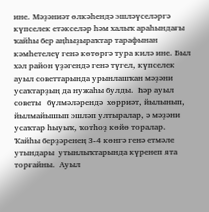ине. Мәҙәниәт өлкәһендә эшләүселәргә күпселек етәкселәр һәм халыҡ араһындағы ҡайһы бер аңһыҙыраҡтар тарафынан кәмһетелеү генә көтөргә тура килә ине. Был хәл район үҙәгендә генә түгел, күпселек ауыл советтарында урынлашҡан мәҙәни усаҡтарҙың да нужаһы булды.  Һәр ауыл советы   бүлмәләрендә  хөрриәт, йылынып, йылмайышып эшләп ултыралар, ә мәҙәни усаҡтар һыуыҡ, ҡотһоҙ көйө торалар.  Ҡайһы берҙәренең 3-4 көнгә генә етмәле утындары  утынлыҡтарында күренеп ята торғайны.  Ауыл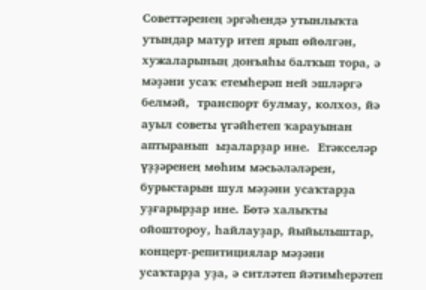Советтәренең эргәһендә утынлыҡта утындар матур итеп ярып өйөлгән, хужаларының донъяһы балҡып тора, ә мәҙәни усаҡ етемһерәп ней эшләргә белмәй,  транспорт булмау, колхоз, йә ауыл советы үгәйһетеп ҡарауынан аптыранып  ыҙаларҙар ине.  Етәкселәр үҙҙәренең мөһим мәсьәләләрен, бурыстарын шул мәҙәни усаҡтарҙа уҙғарырҙар ине. Бөтә халыҡты ойоштороу, һайлауҙар, йыйылыштар, концерт-репитициялар мәҙәни усаҡтарҙа уҙа, ә ситләтеп йәтимһерәтеп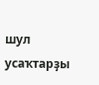шул усаҡтарҙы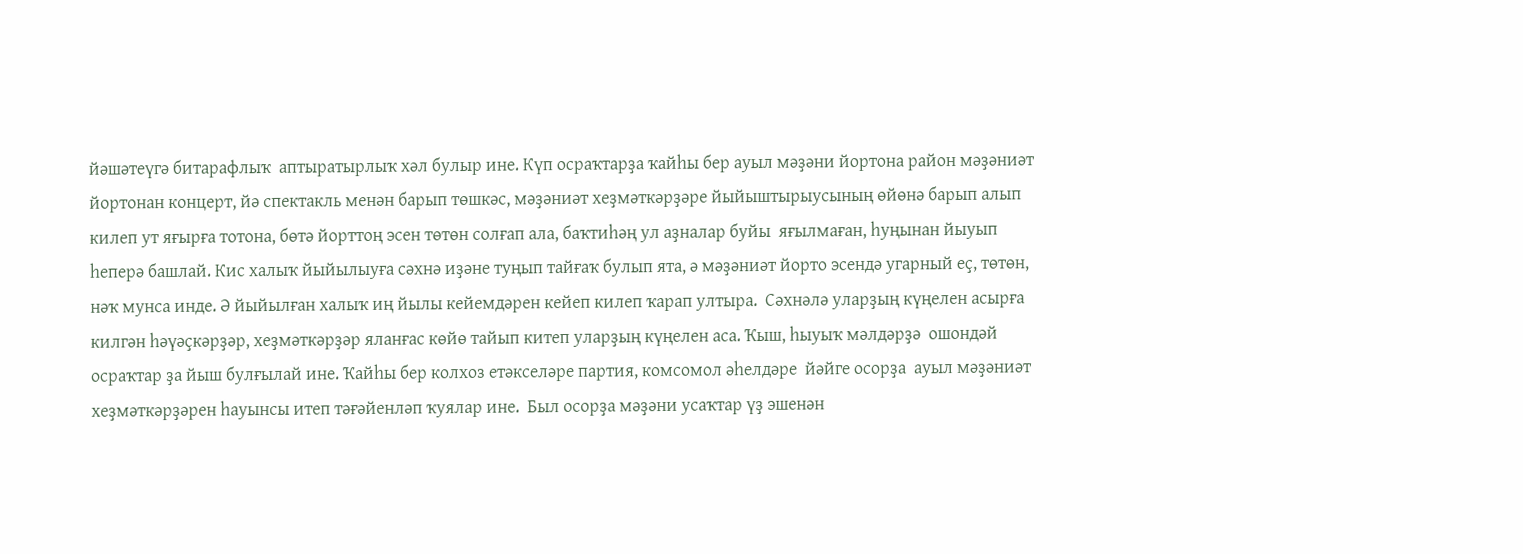йәшәтеүгә битарафлыҡ  аптыратырлыҡ хәл булыр ине. Күп осраҡтарҙа ҡайһы бер ауыл мәҙәни йортона район мәҙәниәт йортонан концерт, йә спектакль менән барып төшкәс, мәҙәниәт хеҙмәткәрҙәре йыйыштырыусының өйөнә барып алып килеп ут яғырға тотона, бөтә йорттоң эсен төтөн солғап ала, баҡтиһәң ул аҙналар буйы  яғылмаған, һуңынан йыуып һеперә башлай. Кис халыҡ йыйылыуға сәхнә иҙәне туңып тайғаҡ булып ята, ә мәҙәниәт йорто эсендә угарный еҫ, төтөн, нәҡ мунса инде. Ә йыйылған халыҡ иң йылы кейемдәрен кейеп килеп ҡарап ултыра.  Сәхнәлә уларҙың күңелен асырға килгән һәүәҫкәрҙәр, хеҙмәткәрҙәр яланғас көйө тайып китеп уларҙың күңелен аса. Ҡыш, һыуыҡ мәлдәрҙә  ошондәй осраҡтар ҙа йыш булғылай ине. Ҡайһы бер колхоз етәкселәре партия, комсомол әһелдәре  йәйге осорҙа  ауыл мәҙәниәт хеҙмәткәрҙәрен һауынсы итеп тәғәйенләп ҡуялар ине.  Был осорҙа мәҙәни усаҡтар үҙ эшенән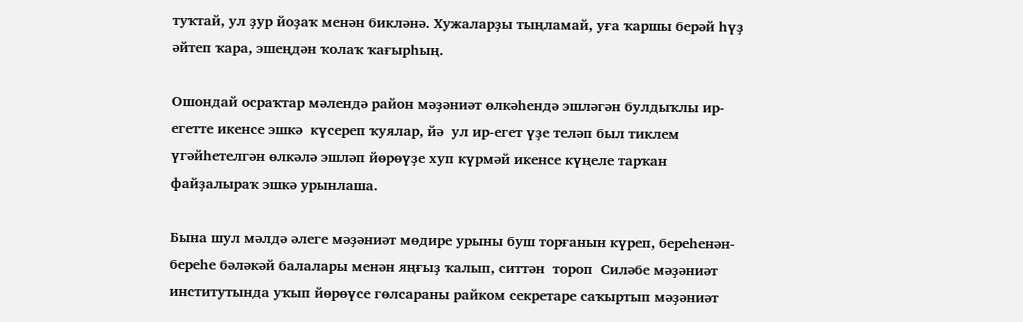туҡтай, ул ҙур йоҙаҡ менән бикләнә. Хужаларҙы тыңламай, уға ҡаршы берәй һүҙ әйтеп ҡара, эшеңдән ҡолаҡ ҡағырһың.

Ошондай осраҡтар мәлендә район мәҙәниәт өлкәһендә эшләгән булдыҡлы ир-егетте икенсе эшкә  күсереп ҡуялар, йә  ул ир-егет үҙе теләп был тиклем үгәйһетелгән өлкәлә эшләп йөрөүҙе хуп күрмәй икенсе күңеле тарҡан файҙалыраҡ эшкә урынлаша.

Бына шул мәлдә әлеге мәҙәниәт мөдире урыны буш торғанын күреп, береһенән-береһе бәләкәй балалары менән яңғыҙ ҡалып, ситтән  тороп  Силәбе мәҙәниәт институтында уҡып йөрөүсе гөлсараны райком секретаре саҡыртып мәҙәниәт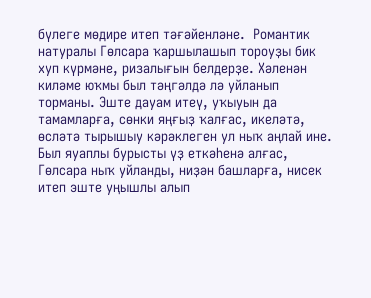бүлеге мөдире итеп тәғәйенләне.  Романтик натуралы Гөлсара ҡаршылашып тороуҙы бик хуп күрмәне, ризалығын белдерҙе. Хәленән  киләме юҡмы был тәңгәлдә лә уйланып торманы. Эште дауам итеү, уҡыуын да тамамларға, сөнки яңғыҙ ҡалғас, икеләтә, өсләтә тырышыу кәрәклеген ул ныҡ аңлай ине. Был яуаплы бурысты үҙ еткәһенә алғас, Гөлсара ныҡ уйланды, ниҙән башларға, нисек итеп эште уңышлы алып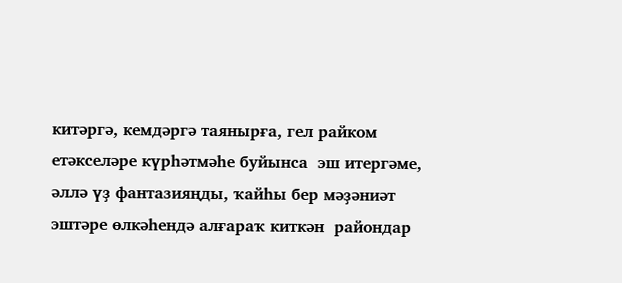китәргә, кемдәргә таянырға, гел райком етәкселәре күрһәтмәһе буйынса  эш итергәме, әллә үҙ фантазияңды, ҡайһы бер мәҙәниәт эштәре өлкәһендә алғараҡ киткән  райондар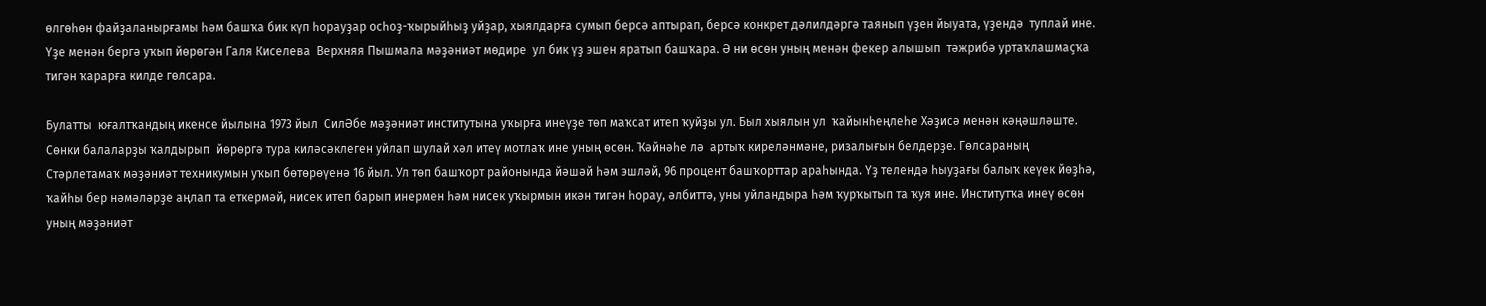өлгөһөн файҙаланырғамы һәм башҡа бик күп һорауҙар осһоҙ-ҡырыйһыҙ уйҙар, хыялдарға сумып берсә аптырап, берсә конкрет дәлилдәргә таянып үҙен йыуата, үҙендә  туплай ине.  Үҙе менән бергә уҡып йөрөгән Галя Киселева  Верхняя Пышмала мәҙәниәт мөдире  ул бик үҙ эшен яратып башҡара. Ә ни өсөн уның менән фекер алышып  тәжрибә уртаҡлашмаҫҡа тигән ҡарарға килде гөлсара.

Булатты  юғалтҡандың икенсе йылына 1973 йыл  СилӘбе мәҙәниәт институтына уҡырға инеүҙе төп маҡсат итеп ҡуйҙы ул. Был хыялын ул  ҡайынһеңлеһе Хәҙисә менән кәңәшләште. Сөнки балаларҙы ҡалдырып  йөрөргә тура киләсәклеген уйлап шулай хәл итеү мотлаҡ ине уның өсөн. Ҡәйнәһе лә  артыҡ киреләнмәне, ризалығын белдерҙе. Гөлсараның Стәрлетамаҡ мәҙәниәт техникумын уҡып бөтөрөүенә 16 йыл. Ул төп башҡорт районында йәшәй һәм эшләй, 96 процент башҡорттар араһында. Үҙ телендә һыуҙағы балыҡ кеүек йөҙһә, ҡайһы бер нәмәләрҙе аңлап та еткермәй, нисек итеп барып инермен һәм нисек уҡырмын икән тигән һорау, әлбиттә, уны уйландыра һәм ҡурҡытып та ҡуя ине. Институтҡа инеү өсөн уның мәҙәниәт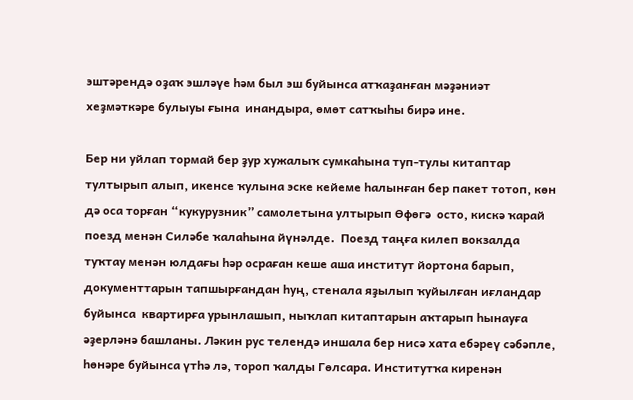эштәрендә оҙаҡ эшләүе һәм был эш буйынса атҡаҙанған мәҙәниәт хеҙмәткәре булыуы ғына  инандыра, өмөт сатҡыһы бирә ине.

Бер ни уйлап тормай бер ҙур хужалыҡ сумкаһына туп-тулы китаптар тултырып алып, икенсе ҡулына эске кейеме һалынған бер пакет тотоп, көн дә оса торған “кукурузник” самолетына ултырып Өфөгә  осто, кискә ҡарай поезд менән Силәбе ҡалаһына йүнәлде.  Поезд таңға килеп вокзалда  туҡтау менән юлдағы һәр осраған кеше аша институт йортона барып, документтарын тапшырғандан һуң, стенала яҙылып ҡуйылған иғландар буйынса  квартирға урынлашып, ныҡлап китаптарын аҡтарып һынауға әҙерләнә башланы. Ләкин рус телендә иншала бер нисә хата ебәреү сәбәпле,  һөнәре буйынса үтһә лә, тороп ҡалды Гөлсара. Институтҡа киренән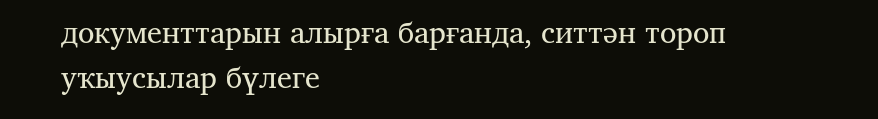документтарын алырға барғанда, ситтән тороп уҡыусылар бүлеге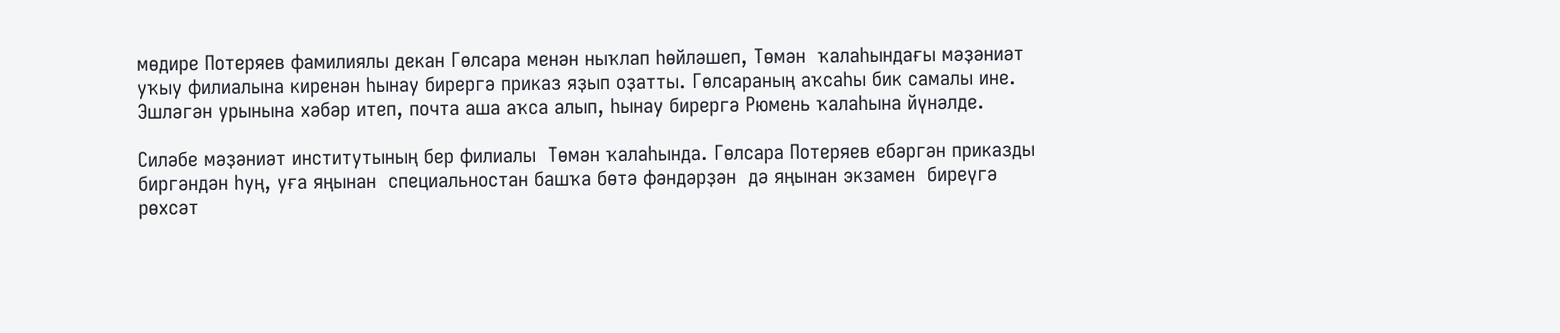мөдире Потеряев фамилиялы декан Гөлсара менән ныҡлап һөйләшеп, Төмән  ҡалаһындағы мәҙәниәт уҡыу филиалына киренән һынау бирергә приказ яҙып оҙатты. Гөлсараның аҡсаһы бик самалы ине. Эшләгән урынына хәбәр итеп, почта аша аҡса алып, һынау бирергә Рюмень ҡалаһына йүнәлде.

Силәбе мәҙәниәт институтының бер филиалы  Төмән ҡалаһында. Гөлсара Потеряев ебәргән приказды биргәндән һуң, уға яңынан  специальностан башҡа бөтә фәндәрҙән  дә яңынан экзамен  биреүгә рөхсәт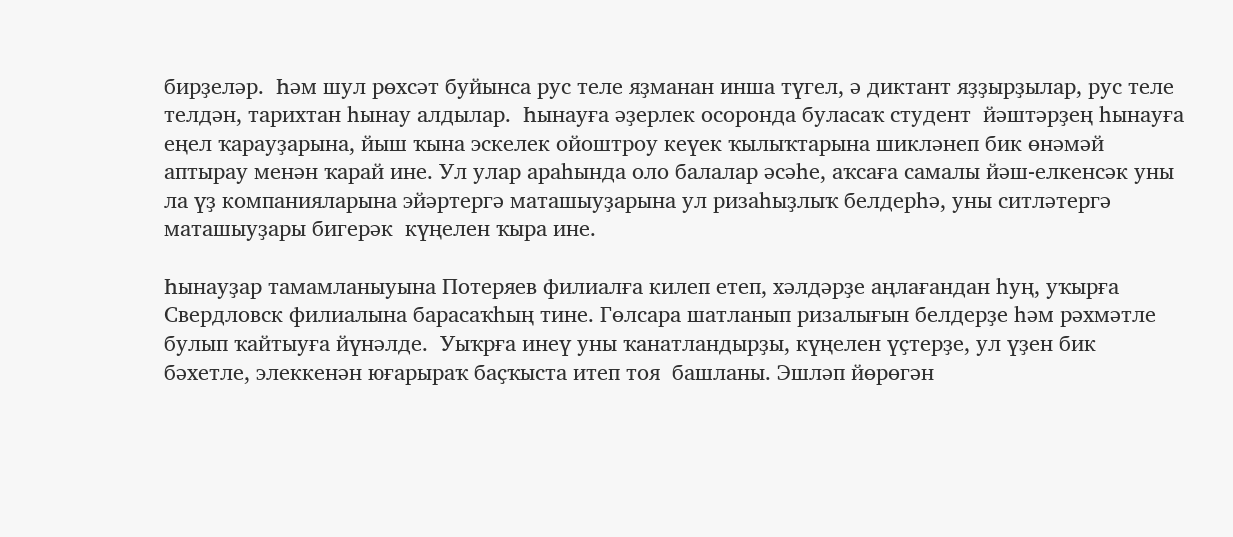бирҙеләр.  Һәм шул рөхсәт буйынса рус теле яҙманан инша түгел, ә диктант яҙҙырҙылар, рус теле телдән, тарихтан һынау алдылар.  Һынауға әҙерлек осоронда буласаҡ студент  йәштәрҙең һынауға еңел ҡарауҙарына, йыш ҡына эскелек ойоштроу кеүек ҡылыҡтарына шикләнеп бик өнәмәй аптырау менән ҡарай ине. Ул улар араһында оло балалар әсәһе, аҡсаға самалы йәш-елкенсәк уны ла үҙ компанияларына эйәртергә маташыуҙарына ул ризаһыҙлыҡ белдерһә, уны ситләтергә маташыуҙары бигерәк  күңелен ҡыра ине.

Һынауҙар тамамланыуына Потеряев филиалға килеп етеп, хәлдәрҙе аңлағандан һуң, уҡырға Свердловск филиалына барасаҡһың тине. Гөлсара шатланып ризалығын белдерҙе һәм рәхмәтле булып ҡайтыуға йүнәлде.  Уыҡрға инеү уны ҡанатландырҙы, күңелен үҫтерҙе, ул үҙен бик бәхетле, элеккенән юғарыраҡ баҫҡыста итеп тоя  башланы. Эшләп йөрөгән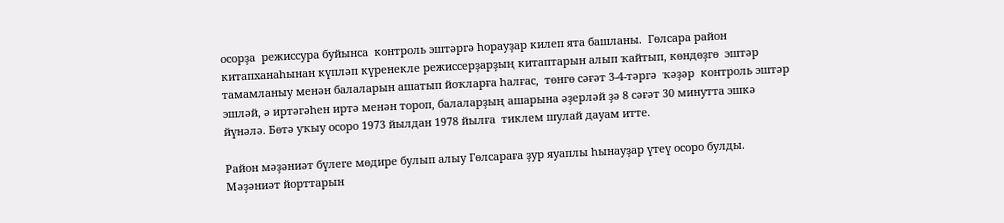осорҙа  режиссура буйынса  контроль эштәргә һорауҙар килеп ята башланы.  Гөлсара район  китапханаһынан күпләп күренекле режиссерҙарҙың китаптарын алып ҡайтып, көндөҙгө  эштәр тамамланыу менән балаларын ашатып йоҡларға һалғас,  төнгө сәғәт 3-4-тәргә  ҡәҙәр  контроль эштәр  эшләй, ә иртәгәһен иртә менән тороп, балаларҙың ашарына әҙерләй ҙә 8 сәғәт 30 минутта эшкә йүнәлә. Бөтә уҡыу осоро 1973 йылдан 1978 йылға  тиклем шулай дауам итте.

Район мәҙәниәт бүлеге мөдире булып алыу Гөлсараға ҙур яуаплы һынауҙар үтеү осоро булды.  Мәҙәниәт йорттарын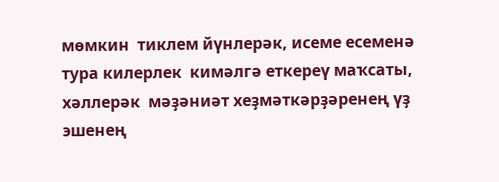мөмкин  тиклем йүнлерәк, исеме есеменә тура килерлек  кимәлгә еткереү маҡсаты, хәллерәк  мәҙәниәт хеҙмәткәрҙәренең үҙ эшенең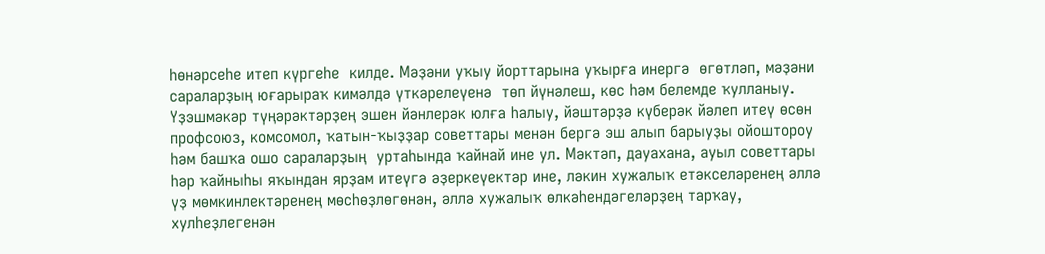һөнәрсеһе итеп күргеһе  килде. Мәҙәни уҡыу йорттарына уҡырға инергә  өгөтләп, мәҙәни сараларҙың юғарыраҡ кимәлдә үткәрелеүенә  төп йүнәлеш, көс һәм белемде ҡулланыу. Үҙэшмәкәр түңәрәктәрҙең эшен йәнлерәк юлға һалыу, йәштәрҙә күберәк йәлеп итеү өсөн  профсоюз, комсомол, ҡатын-ҡыҙҙар советтары менән бергә эш алып барыуҙы ойоштороу һәм башҡа ошо сараларҙың  уртаһында ҡайнай ине ул. Мәктәп, дауахана, ауыл советтары һәр ҡайныһы яҡындан ярҙам итеүгә әҙеркеүектәр ине, ләкин хужалыҡ етәкселәренең әллә үҙ мөмкинлектәренең мөсһөҙлөгөнән, әллә хужалыҡ өлкәһендәгеләрҙең тарҡау, хулһеҙлегенән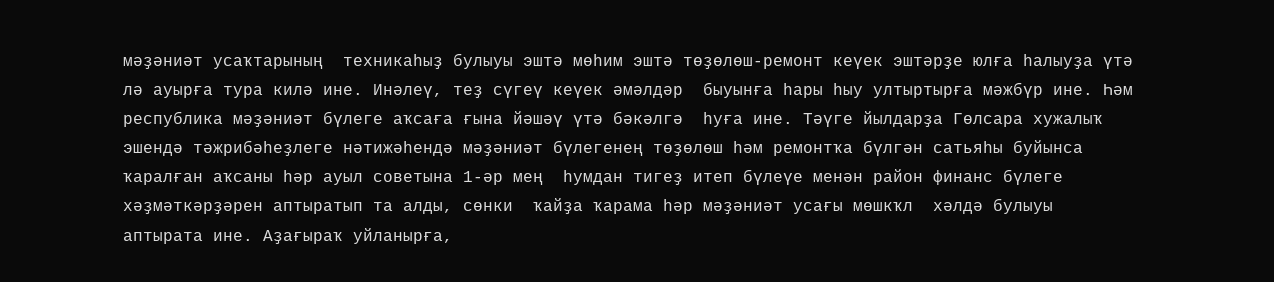мәҙәниәт усаҡтарының  техникаһыҙ булыуы эштә мөһим эштә төҙөлөш-ремонт кеүек эштәрҙе юлға һалыуҙа үтә лә ауырға тура килә ине. Инәлеү, теҙ сүгеү кеүек әмәлдәр  быуынға һары һыу ултыртырға мәжбүр ине. Һәм республика мәҙәниәт бүлеге аҡсаға ғына йәшәү үтә бәкәлгә  һуға ине. Тәүге йылдарҙа Гөлсара хужалыҡ эшендә тәжрибәһеҙлеге нәтижәһендә мәҙәниәт бүлегенең төҙөлөш һәм ремонтҡа бүлгән сатьяһы буйынса  ҡаралған аҡсаны һәр ауыл советына 1-әр мең  һумдан тигеҙ итеп бүлеүе менән район финанс бүлеге хәҙмәткәрҙәрен аптыратып та алды, сөнки  ҡайҙа ҡарама һәр мәҙәниәт усағы мөшкҡл  хәлдә булыуы аптырата ине. Аҙағыраҡ уйланырға,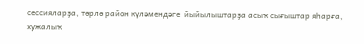сессияларҙа, төрлө район күләмендәге  йыйылыштарҙа асыҡ сығыштар яһарға, хужалыҡ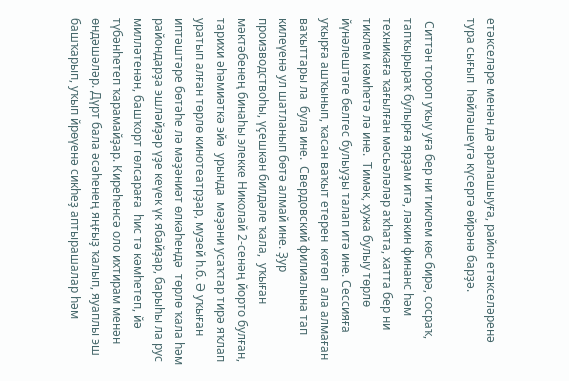етәкселәре менән дә аралашыуға, район етәкселәренә тура сығып  һөйләшеүгә күсергә өйрәнә барҙә.

 Ситтән тороп уҡыу уға бер ни тиклем көс бирә, сосраҡ, тапҡырыраҡ булырға ярҙам итә, ләкин финанс һәм техникаға ҡағылған мәсьәләләр аҡһата, хатта бер ни тиклем кәмһетә лә ине.  Тимәк, хужа булыу төрлө йүнәлештәге белгес булыуҙы талап итә ине. Сессияға уҡырға ашҡынып, ҡасан ваҡыт етерен  көтөп  ала алмаған ваҡыттары ла  була ине.  Свердовский филиалына тап  килеүенә ул шатланып бөтә алмай ине. Ҙур производствоһы, үҫешкән билдәле ҡала,  уҡыған мәктәбенең бинаһы элекке Николай 2-сенәң йорто булған, тарихи әһәмиәткә эйә  урында  мәҙәни усаҡтар тирә яҡлап уратып алған төрлө кинотеатрҙар, музей һ.б. Ә уҡыған иптәштәре бөтәһе лә мәҙәниәт өлкәһендә  төрлө ҡала һәм  райондарҙа эшләйҙәр үҙе кеүек үк ябайҙар, барыһы ла рус милләтенән, башҡорт гөлсараға  һис тә кәмһетеп, йә түбәнһетеп ҡарамайҙар. Киреһенсә оло ихтирам менән өндәшәләр. Дүрт бала әсәһенең яңғыҙ ҡалып, яуаплы эш башҡарып, уҡып йрөүенә сикһеҙ аптырашалар һәм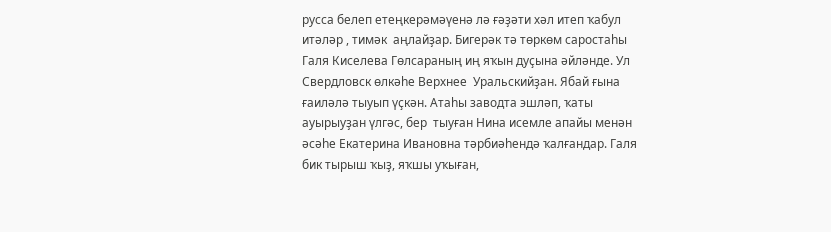русса белеп етеңкерәмәүенә лә ғәҙәти хәл итеп ҡабул итәләр , тимәк  аңлайҙар. Бигерәк тә төркөм саростаһы Галя Киселева Гөлсараның иң яҡын дуҫына әйләнде. Ул Свердловск өлкәһе Верхнее  Уральскийҙан. Ябай ғына ғаиләлә тыуып үҫкән. Атаһы заводта эшләп, ҡаты ауырыуҙан үлгәс, бер  тыуған Нина исемле апайы менән әсәһе Екатерина Ивановна тәрбиәһендә ҡалғандар. Галя бик тырыш ҡыҙ, яҡшы уҡыған,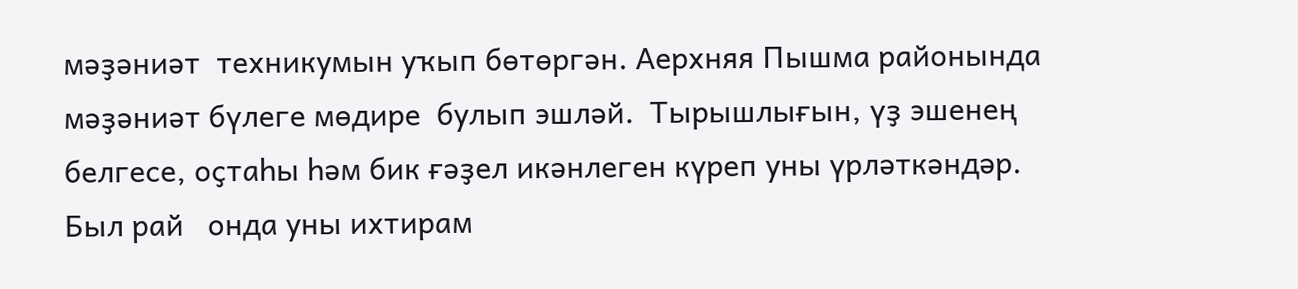мәҙәниәт  техникумын уҡып бөтөргән. Аерхняя Пышма районында мәҙәниәт бүлеге мөдире  булып эшләй.  Тырышлығын, үҙ эшенең белгесе, оҫтаһы һәм бик ғәҙел икәнлеген күреп уны үрләткәндәр. Был рай   онда уны ихтирам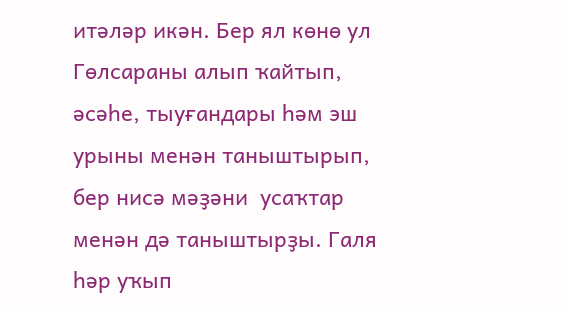итәләр икән. Бер ял көнө ул Гөлсараны алып ҡайтып, әсәһе, тыуғандары һәм эш урыны менән таныштырып, бер нисә мәҙәни  усаҡтар менән дә таныштырҙы. Галя һәр уҡып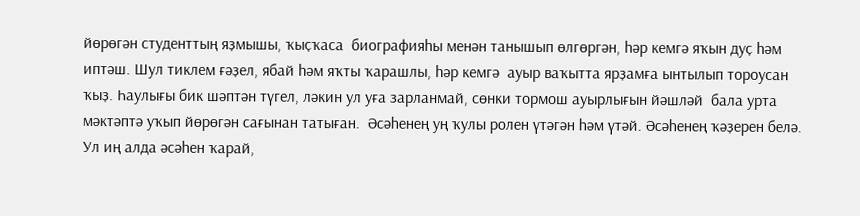йөрөгән студенттың яҙмышы, ҡыҫҡаса  биографияһы менән танышып өлгөргән, һәр кемгә яҡын дуҫ һәм иптәш. Шул тиклем ғәҙел, ябай һәм яҡты ҡарашлы, һәр кемгә  ауыр ваҡытта ярҙамға ынтылып тороусан ҡыҙ. Һаулығы бик шәптән түгел, ләкин ул уға зарланмай, сөнки тормош ауырлығын йәшләй  бала урта мәктәптә уҡып йөрөгән сағынан татыған.  Әсәһенең уң ҡулы ролен үтәгән һәм үтәй. Әсәһенең ҡәҙерен белә. Ул иң алда әсәһен ҡарай,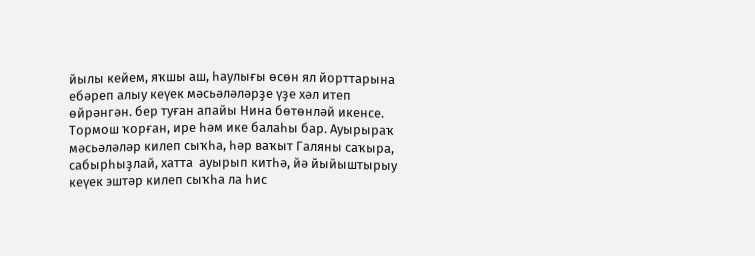йылы кейем, яҡшы аш, һаулығы өсөн ял йорттарына ебәреп алыу кеүек мәсьәләләрҙе үҙе хәл итеп өйрәнгән. бер туған апайы Нина бөтөнләй икенсе. Тормош ҡорған, ире һәм ике балаһы бар. Ауырыраҡ мәсьәләләр килеп сыҡһа, һәр ваҡыт Галяны саҡыра, сабырһыҙлай, хатта  ауырып китһә, йә йыйыштырыу кеүек эштәр килеп сыҡһа ла һис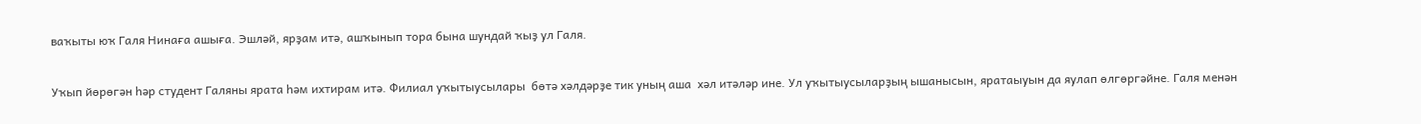ваҡыты юҡ Галя Нинаға ашыға. Эшләй, ярҙам итә, ашҡынып тора бына шундай ҡыҙ ул Галя.

Уҡып йөрөгән һәр студент Галяны ярата һәм ихтирам итә. Филиал уҡытыусылары  бөтә хәлдәрҙе тик уның аша  хәл итәләр ине. Ул уҡытыусыларҙың ышанысын, яратаыуын да яулап өлгөргәйне. Галя менән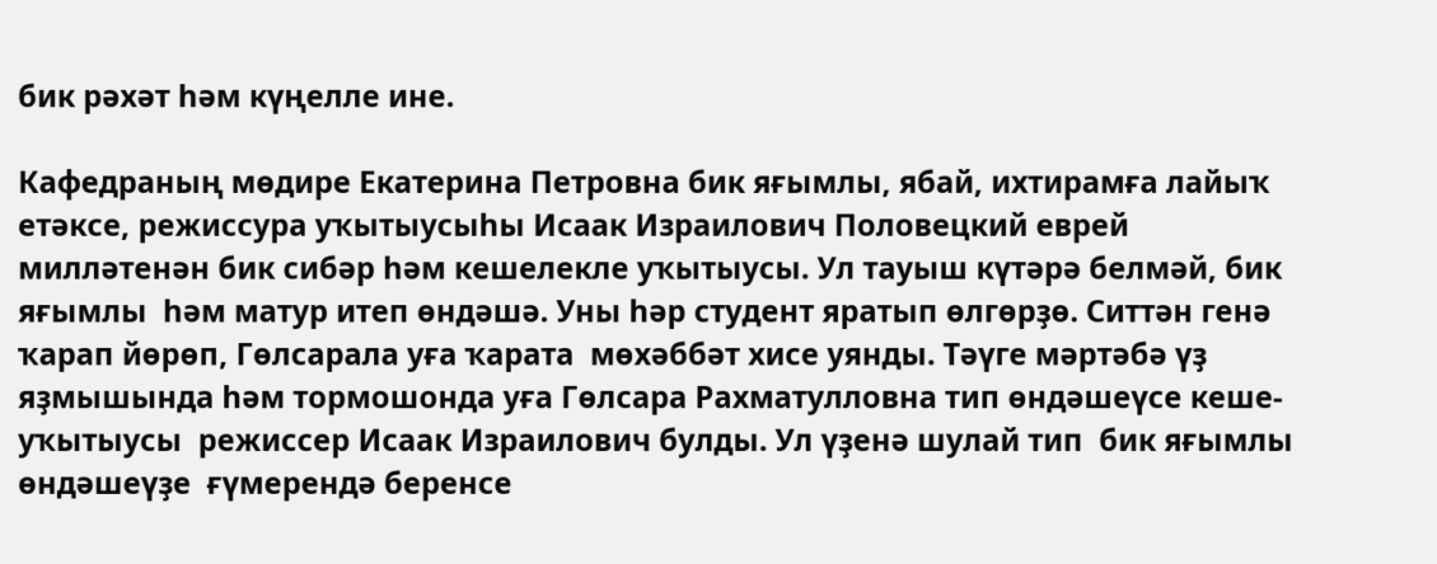бик рәхәт һәм күңелле ине.

Кафедраның мөдире Екатерина Петровна бик яғымлы, ябай, ихтирамға лайыҡ етәксе, режиссура уҡытыусыһы Исаак Израилович Половецкий еврей         милләтенән бик сибәр һәм кешелекле уҡытыусы. Ул тауыш күтәрә белмәй, бик яғымлы  һәм матур итеп өндәшә. Уны һәр студент яратып өлгөрҙө. Ситтән генә ҡарап йөрөп, Гөлсарала уға ҡарата  мөхәббәт хисе уянды. Тәүге мәртәбә үҙ яҙмышында һәм тормошонда уға Гөлсара Рахматулловна тип өндәшеүсе кеше- уҡытыусы  режиссер Исаак Израилович булды. Ул үҙенә шулай тип  бик яғымлы өндәшеүҙе  ғүмерендә беренсе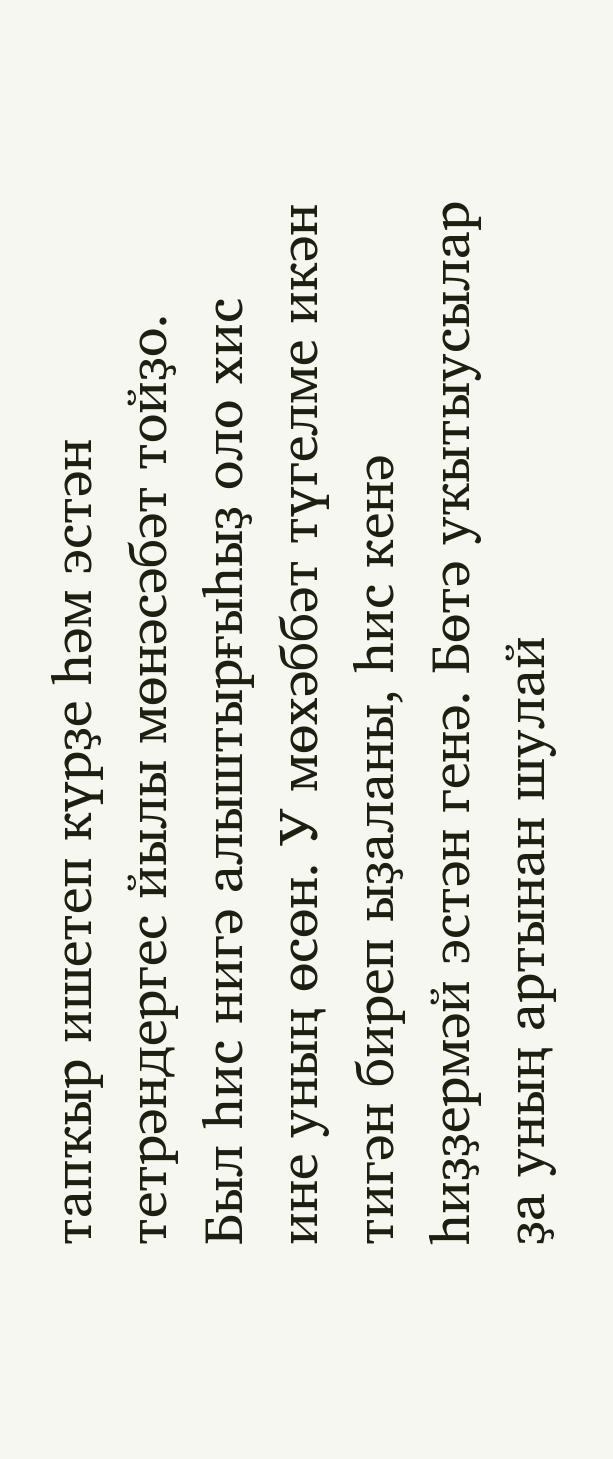тапҡыр ишетеп күрҙе һәм эстән тетрәндергес йылы мөнәсәбәт тойҙо. Был һис нигә алыштырғыһыҙ оло хис ине уның өсөн. У мөхәббәт түгелме икән тигән биреп ыҙаланы, һис кенә һиҙҙермәй эстән генә. Бөтә уҡытыусылар ҙа уның артынан шулай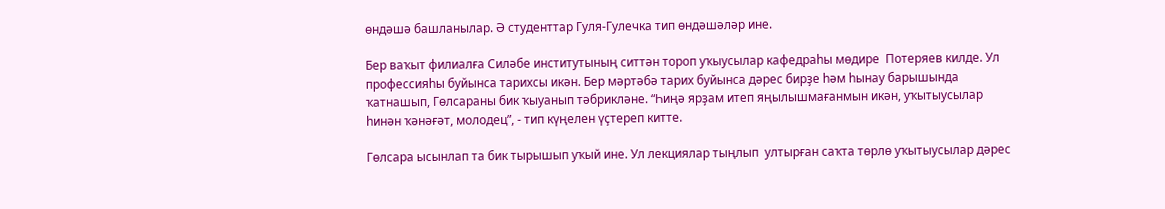өндәшә башланылар. Ә студенттар Гуля-Гулечка тип өндәшәләр ине.

Бер ваҡыт филиалға Силәбе институтының ситтән тороп уҡыусылар кафедраһы мөдире  Потеряев килде. Ул профессияһы буйынса тарихсы икән. Бер мәртәбә тарих буйынса дәрес бирҙе һәм һынау барышында ҡатнашып, Гөлсараны бик ҡыуанып тәбрикләне. “Һиңә ярҙам итеп яңылышмағанмын икән, уҡытыусылар һинән ҡәнәғәт, молодец”, - тип күңелен үҫтереп китте.

Гөлсара ысынлап та бик тырышып уҡый ине. Ул лекциялар тыңлып  ултырған саҡта төрлө уҡытыусылар дәрес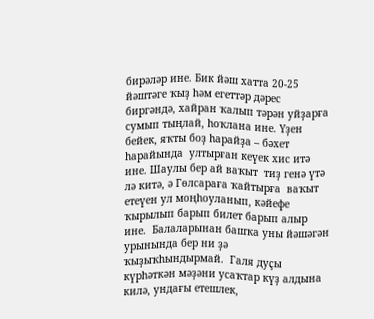бирәләр ине. Бик йәш хатта 20-25 йәштәге ҡыҙ һәм егеттәр дәрес биргәндә, хайран ҡалып тәрән уйҙарға сумып тыңлай, һоҡлана ине. Үҙен бейек, яҡты боҙ һарайҙа – бәхет һарайында  ултырған кеүек хис итә ине. Шаулы бер ай ваҡыт  тиҙ генә үтә лә китә, ә Гөлсараға ҡайтырға  ваҡыт етеүен ул моңһоуланып, кәйефе ҡырылып барып билет барып алыр ине.  Балаларынан башҡа уны йәшәгән урынында бер ни ҙә ҡыҙыҡһындырмай.  Галя дуҫы күрһәткән мәҙәни усаҡтар күҙ алдына килә, ундағы етешлек,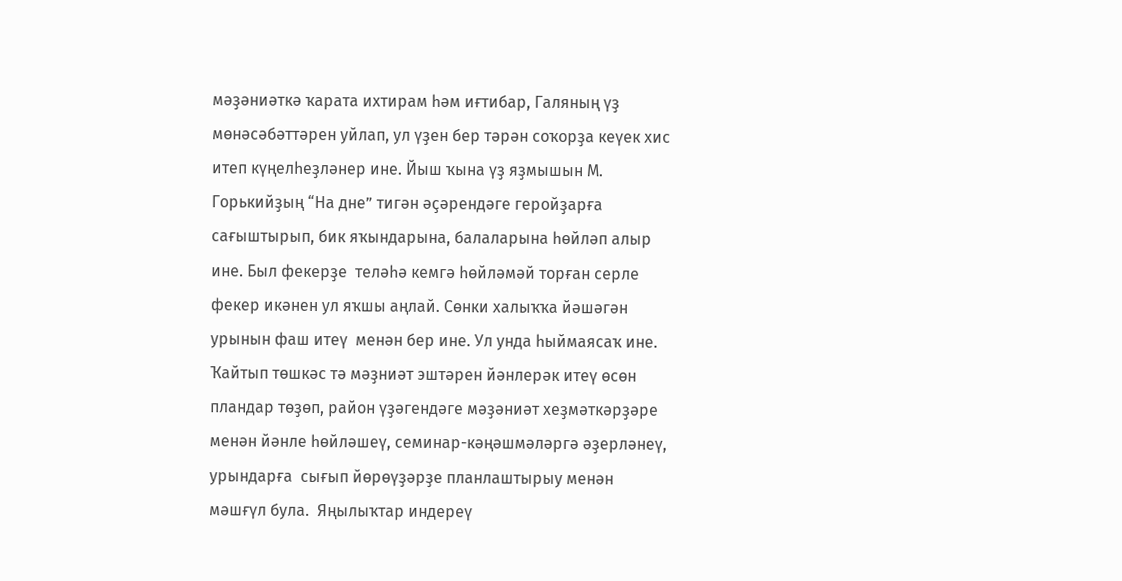мәҙәниәткә ҡарата ихтирам һәм иғтибар, Галяның үҙ мөнәсәбәттәрен уйлап, ул үҙен бер тәрән соҡорҙа кеүек хис итеп күңелһеҙләнер ине. Йыш ҡына үҙ яҙмышын М. Горькийҙың “На дне” тигән әҫәрендәге геройҙарға сағыштырып, бик яҡындарына, балаларына һөйләп алыр ине. Был фекерҙе  теләһә кемгә һөйләмәй торған серле  фекер икәнен ул яҡшы аңлай. Сөнки халыҡҡа йәшәгән урынын фаш итеү  менән бер ине. Ул унда һыймаясаҡ ине.  Ҡайтып төшкәс тә мәҙниәт эштәрен йәнлерәк итеү өсөн пландар төҙөп, район үҙәгендәге мәҙәниәт хеҙмәткәрҙәре менән йәнле һөйләшеү, семинар-кәңәшмәләргә әҙерләнеү, урындарға  сығып йөрөүҙәрҙе планлаштырыу менән мәшғүл була.  Яңылыҡтар индереү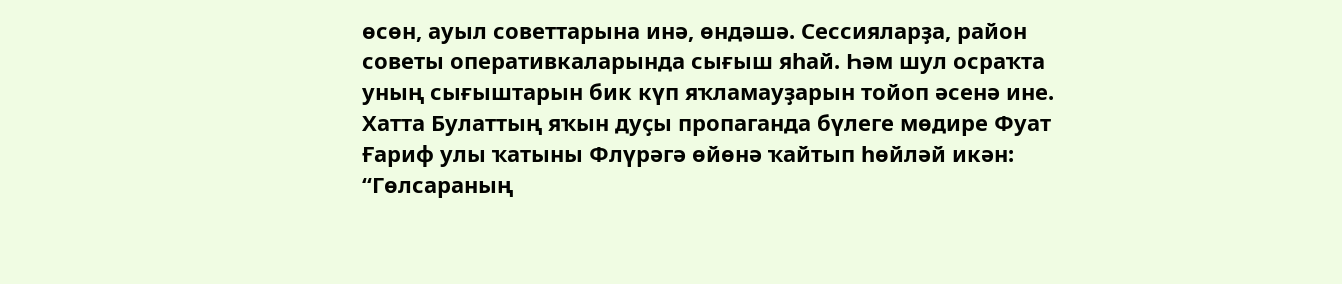өсөн, ауыл советтарына инә, өндәшә. Сессияларҙа, район советы оперативкаларында сығыш яһай. Һәм шул осраҡта уның сығыштарын бик күп яҡламауҙарын тойоп әсенә ине. Хатта Булаттың яҡын дуҫы пропаганда бүлеге мөдире Фуат Ғариф улы ҡатыны Флүрәгә өйөнә ҡайтып һөйләй икән: “Гөлсараның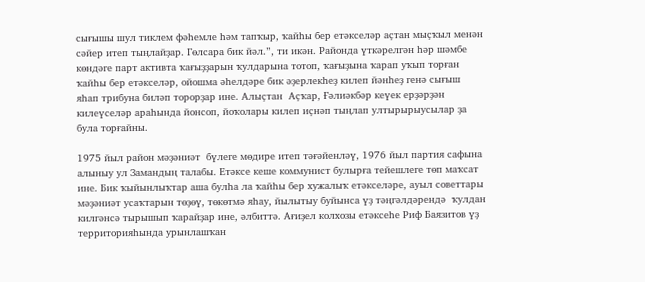сығышы шул тиклем фәһемле һәм тапҡыр, ҡайһы бер етәкселәр аҫтан мыҫҡыл менән сәйер итеп тыңлайҙар. Гөлсара бик йәл.”, ти икән. Районда үткәрелгән һәр шәмбе көндәге парт активта ҡағыҙҙарын ҡулдарына тотоп, ҡағыҙына ҡарап уҡып торған ҡайһы бер етәкселәр, ойошма әһелдәре бик әҙерлекһеҙ килеп йәнһеҙ генә сығыш яһап трибуна биләп торорҙар ине. Алыҫтан  Аҫҡар, Ғәлиәкбәр кеүек ерҙәрҙән килеүселәр араһында йонсоп, йоҡолары килеп иҫнәп тыңлап ултырырыусылар ҙа була торғайны.

1975 йыл район мәҙәниәт  бүлеге мөдире итеп тәғәйенләү, 1976 йыл партия сафына алыныу ул Замандың талабы. Етәксе кеше коммунист булырға тейешлеге төп маҡсат  ине. Бик ҡыйынлыҡтар аша булһа ла ҡайһы бер хужалыҡ етәкселәре, ауыл советтары мәҙәниәт усаҡтарын төҙөү, төкөтмә яһау, йылытыу буйынса үҙ тәңгәлдәрендә  ҡулдан килгәнсә тырышып ҡарайҙар ине, әлбиттә. Ағиҙел колхозы етәксеһе Риф Баязитов үҙ территорияһында урынлашҡан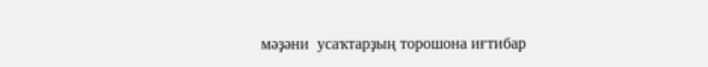мәҙәни  усаҡтарҙың торошона иғтибар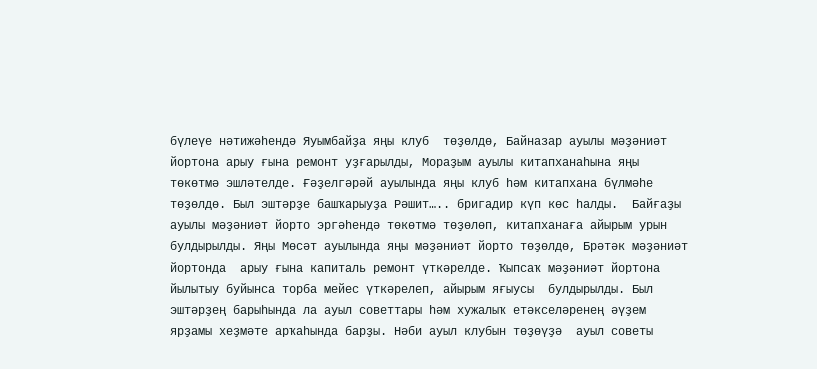бүлеүе нәтижәһендә Яуымбайҙа яңы клуб  төҙөлдө, Байназар ауылы мәҙәниәт йортона арыу ғына ремонт уҙғарылды, Мораҙым ауылы китапханаһына яңы төкөтмә эшләтелде. Ғәҙелгәрәй ауылында яңы клуб һәм китапхана бүлмәһе төҙөлдө. Был эштәрҙе башҡарыуҙа Рәшит….. бригадир күп көс һалды.  Байғаҙы ауылы мәҙәниәт йорто эргәһендә төкөтмә төҙөлөп, китапханаға айырым урын булдырылды. Яңы Мөсәт ауылында яңы мәҙәниәт йорто төҙөлдө, Брәтәк мәҙәниәт йортонда  арыу ғына капиталь ремонт үткәрелде. Ҡыпсаҡ мәҙәниәт йортона йылытыу буйынса торба мейес үткәрелеп, айырым яғыусы  булдырылды. Был эштәрҙең барыһында ла ауыл советтары һәм хужалыҡ етәкселәренең әүҙем  ярҙамы хеҙмәте арҡаһында барҙы. Нәби ауыл клубын төҙөүҙә  ауыл советы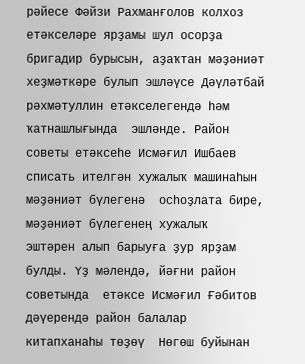рәйесе Фәйзи Рахманғолов колхоз етәкселәре ярҙамы шул осорҙа бригадир бурысын, аҙаҡтан мәҙәниәт  хеҙмәткәре булып эшләүсе Дәүләтбай рәхмәтуллин етәкселегендә һәм ҡатнашлығында  эшләнде. Район советы етәксеһе Исмәғил Ишбаев списать ителгән хужалыҡ машинаһын мәҙәниәт бүлегенә  осһоҙлата бире, мәҙәниәт бүлегенең хужалыҡ  эштәрен алып барыуға ҙур ярҙам булды. Үҙ мәлендә, йәғни район советында  етәксе Исмәғил Ғәбитов дәүерендә район балалар китапханаһы төҙөү  Нөгөш буйынан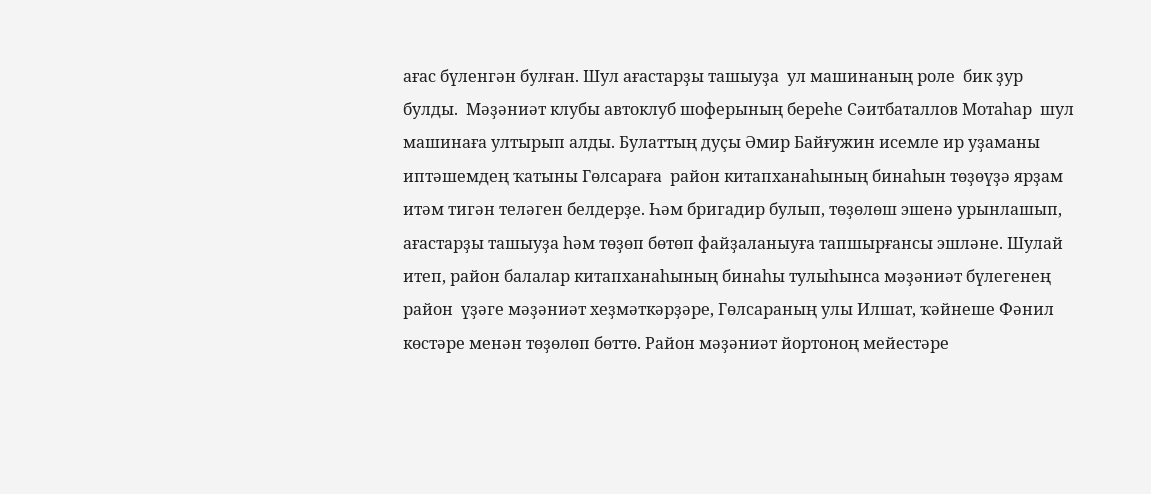ағас бүленгән булған. Шул ағастарҙы ташыуҙа  ул машинаның роле  бик ҙур булды.  Мәҙәниәт клубы автоклуб шоферының береһе Сәитбаталлов Мотаһар  шул машинаға ултырып алды. Булаттың дуҫы Әмир Байғужин исемле ир уҙаманы иптәшемдең ҡатыны Гөлсараға  район китапханаһының бинаһын төҙөүҙә ярҙам итәм тигән теләген белдерҙе. Һәм бригадир булып, төҙөлөш эшенә урынлашып, ағастарҙы ташыуҙа һәм төҙөп бөтөп файҙаланыуға тапшырғансы эшләне. Шулай итеп, район балалар китапханаһының бинаһы тулыһынса мәҙәниәт бүлегенең район  үҙәге мәҙәниәт хеҙмәткәрҙәре, Гөлсараның улы Илшат, ҡәйнеше Фәнил көстәре менән төҙөлөп бөттө. Район мәҙәниәт йортоноң мейестәре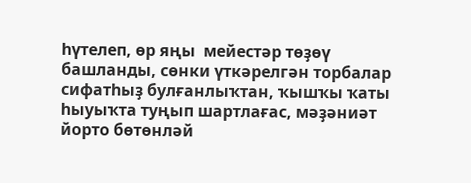һүтелеп, өр яңы  мейестәр төҙөү башланды, сөнки үткәрелгән торбалар сифатһыҙ булғанлыҡтан, ҡышҡы ҡаты һыуыҡта туңып шартлағас, мәҙәниәт йорто бөтөнләй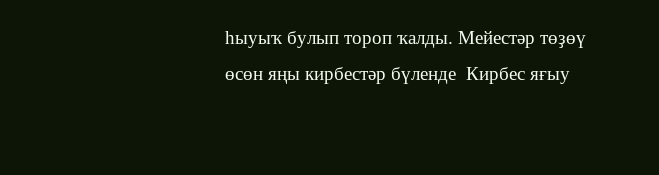һыуыҡ булып тороп ҡалды. Мейестәр төҙөү өсөн яңы кирбестәр бүленде  Кирбес яғыу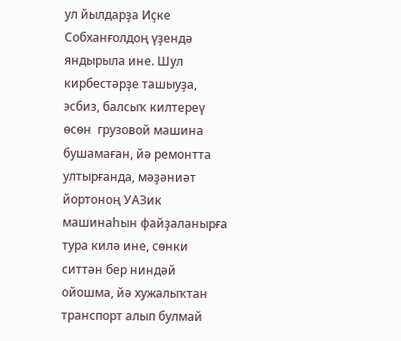ул йылдарҙа Иҫке Собханғолдоң үҙендә яндырыла ине. Шул кирбестәрҙе ташыуҙа, эсбиз, балсыҡ килтереү өсөн  грузовой машина бушамаған, йә ремонтта ултырғанда, мәҙәниәт йортоноң УАЗик машинаһын файҙаланырға тура килә ине, сөнки ситтән бер ниндәй ойошма, йә хужалыҡтан транспорт алып булмай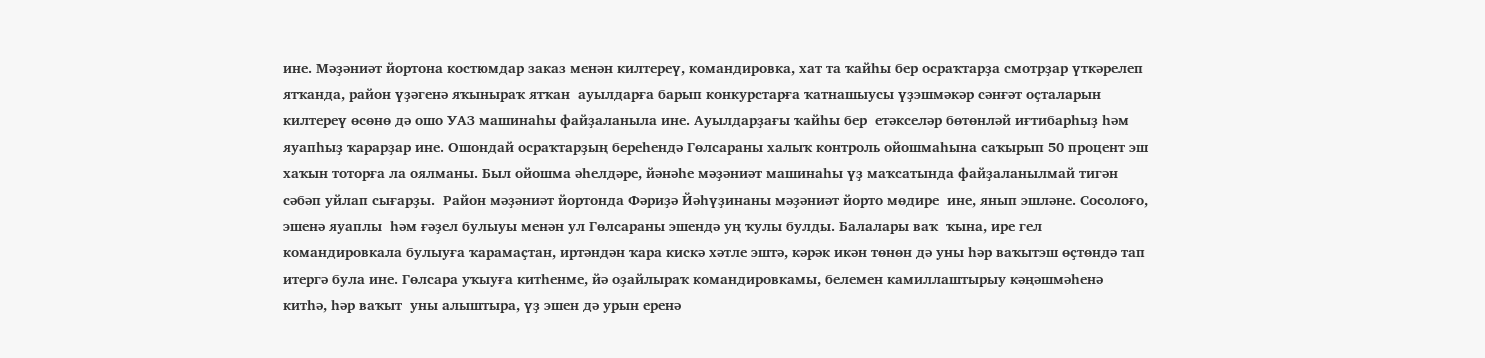ине. Мәҙәниәт йортона костюмдар заказ менән килтереү, командировка, хат та ҡайһы бер осраҡтарҙа смотрҙар үткәрелеп ятҡанда, район үҙәгенә яҡыныраҡ ятҡан  ауылдарға барып конкурстарға ҡатнашыусы үҙэшмәкәр сәнғәт оҫталарын килтереү өсөнө дә ошо УАЗ машинаһы файҙаланыла ине. Ауылдарҙағы ҡайһы бер  етәкселәр бөтөнләй иғтибарһыҙ һәм яуапһыҙ ҡарарҙар ине. Ошондай осраҡтарҙың береһендә Гөлсараны халыҡ контроль ойошмаһына саҡырып 50 процент эш хаҡын тоторға ла оялманы. Был ойошма әһелдәре, йәнәһе мәҙәниәт машинаһы үҙ маҡсатында файҙаланылмай тигән сәбәп уйлап сығарҙы.  Район мәҙәниәт йортонда Фәриҙә Йәһүҙинаны мәҙәниәт йорто мөдире  ине, янып эшләне. Сосолоғо, эшенә яуаплы  һәм ғәҙел булыуы менән ул Гөлсараны эшендә уң ҡулы булды. Балалары ваҡ  ҡына, ире гел командировкала булыуға ҡарамаҫтан, иртәндән ҡара кискә хәтле эштә, кәрәк икән төнөн дә уны һәр ваҡытэш өҫтөндә тап итергә була ине. Гөлсара уҡыуға китһенме, йә оҙайлыраҡ командировкамы, белемен камиллаштырыу кәңәшмәһенә китһә, һәр ваҡыт  уны алыштыра, үҙ эшен дә урын еренә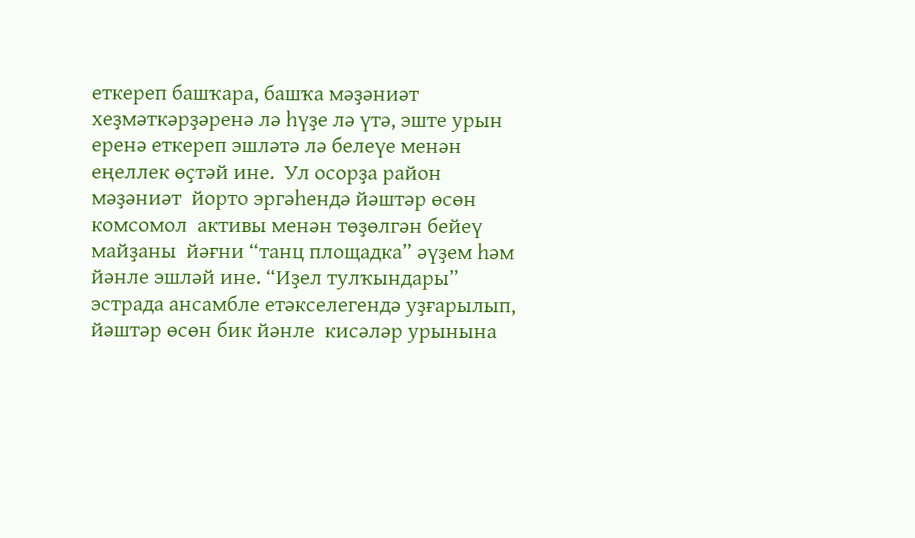еткереп башҡара, башҡа мәҙәниәт хеҙмәткәрҙәренә лә һүҙе лә үтә, эште урын еренә еткереп эшләтә лә белеүе менән еңеллек өҫтәй ине.  Ул осорҙа район мәҙәниәт  йорто эргәһендә йәштәр өсөн комсомол  активы менән төҙөлгән бейеү майҙаны  йәғни “танц площадка” әүҙем һәм йәнле эшләй ине. “Иҙел тулҡындары” эстрада ансамбле етәкселегендә уҙғарылып, йәштәр өсөн бик йәнле  кисәләр урынына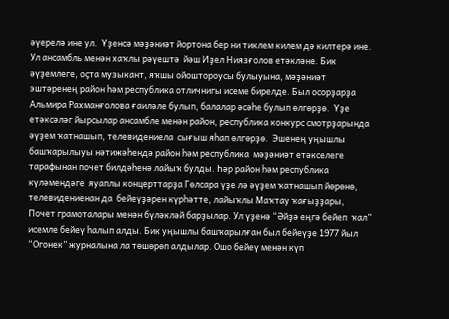әүерелә ине ул.  Үҙенсә мәҙәниәт йортона бер ни тиклем килем дә килтерә ине.  Ул ансамбль менән хаҡлы рәүештә  йәш Иҙел Ниязғолов етәкләне. Бик әүҙемлеге, оҫта музыкант, яҡшы ойоштороусы булыуына, мәҙәниәт эштәренең район һәм республика отличнигы исеме бирелде. Был осорҙарҙа Альмира Рахманғолова ғаиләле булып, балалар әсәһе булып өлгөрҙө.  Үҙе етәксәләг йырсылар ансамбле менән район, республика конкурс смотрҙарында әүҙем ҡатнашып, телевидениела  сығыш яһап өлгөрҙө.  Эшенең уңышлы башҡарылыуы нәтижәһендә район һәм республика  мәҙәниәт етәкселеге тарафынан почет билдәһенә лайыҡ булды. Һәр район һәм республика  күләмендәге  яуаплы концерттарҙа Гөлсара үҙе лә әүҙем ҡатнашып йөрөнө, телевидениенан да  бейеүҙәрен күрһәтте, лайыҡлы Маҡтау ҡағыҙҙары, Почет грамоталары менән бүләкләй барҙылар. Ул үҙенә “Әйҙә еңгә бейеп  ҡал” исемле бейеү һалып алды. Бик уңышлы башҡарылған был бейеүҙе 1977 йыл “Огонек” журналына ла төшөрөп алдылар. Ошо бейеү менән күп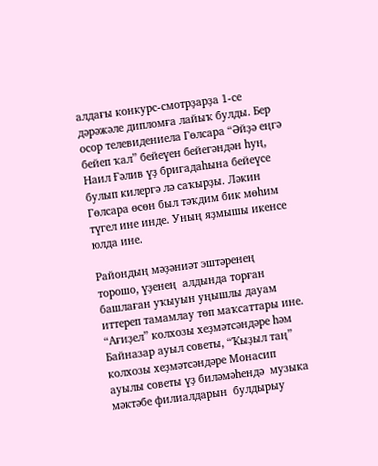алдағы конкурс-смотрҙарҙа 1-се дәрәжәле дипломға лайыҡ булды. Бер осор телевидениела Гөлсара “Әйҙә еңгә бейеп ҡал” бейеүен бейегәндән һуң, Наил Ғәлив үҙ бригадаһына бейеүсе булып килергә лә саҡырҙы. Ләкин Гөлсара өсөн был тәҡдим бик мөһим түгел ине инде. Уның яҙмышы икенсе юлда ине.

Райондың мәҙәниәт эштәренең торошо, үҙенең  алдында торған  башлаған уҡыуын уңышлы дауам иттереп тамамлау төп маҡсаттары ине. “Ағиҙел” колхозы хеҙмәтсәндәре һәм Байназар ауыл советы, “Ҡыҙыл таң” колхозы хеҙмәтсәндәре Монасип ауылы советы үҙ биләмәһендә  музыка мәктәбе филиалдарын  булдырыу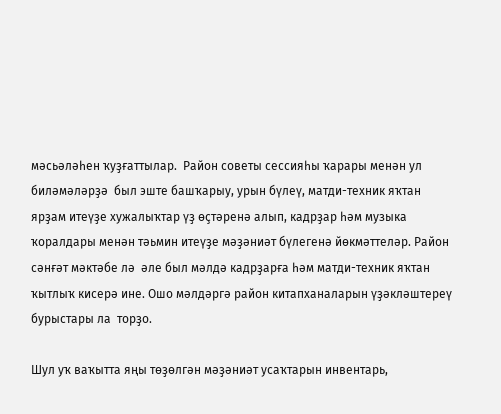мәсьәләһен ҡуҙғаттылар.  Район советы сессияһы ҡарары менән ул биләмәләрҙә  был эште башҡарыу, урын бүлеү, матди-техник яҡтан ярҙам итеүҙе хужалыҡтар үҙ өҫтәренә алып, кадрҙар һәм музыка ҡоралдары менән тәьмин итеүҙе мәҙәниәт бүлегенә йөкмәттеләр. Район сәнғәт мәктәбе лә  әле был мәлдә кадрҙарға һәм матди-техник яҡтан ҡытлыҡ кисерә ине. Ошо мәлдәргә район китапханаларын үҙәкләштереү бурыстары ла  торҙо.

Шул уҡ ваҡытта яңы төҙөлгән мәҙәниәт усаҡтарын инвентарь,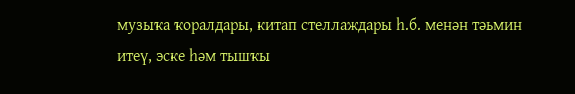музыҡа ҡоралдары, китап стеллаждары һ.б. менән тәьмин итеү, эске һәм тышҡы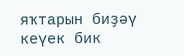яҡтарын биҙәү кеүек бик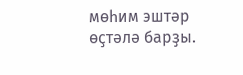мөһим эштәр өҫтәлә барҙы.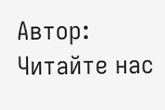Автор:
Читайте нас